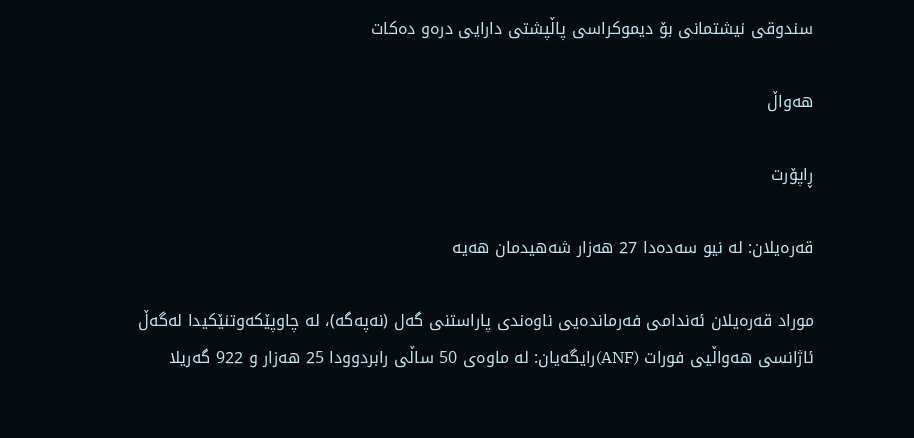سندوقی نیشتمانی بۆ دیموکراسی پاڵپشتی دارایی درەو دەکات

هەواڵ

ڕاپۆرت

قەرەیلان: لە نیو سەدەدا 27 هەزار شەهیدمان هەیە

موراد قەرەیلان ئەندامی فەرماندەیی ناوەندی پاراستنی گەل (نەپەگە)، لە چاوپێكەوتنێكیدا لەگەڵ ئاژانسی هەواڵیی فورات (ANF)رایگەیان: لە ماوەی 50 ساڵی رابردوودا 25 هەزار و 922 گەریلا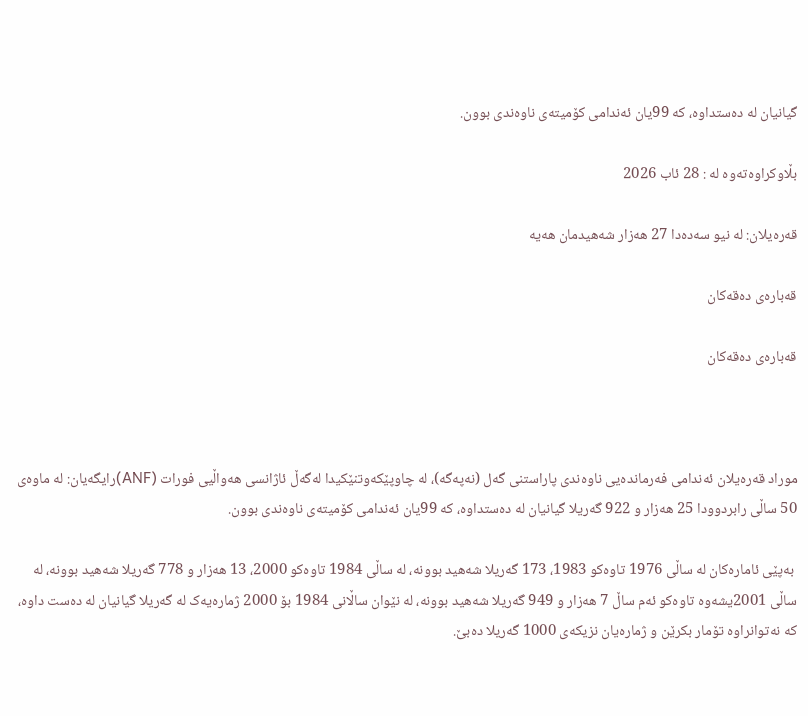گیانیان لە دەستداوە، کە 99یان ئەندامی کۆمیتەی ناوەندی بوون.

بڵاوکراوەتەوە لە : 28 ئاب 2026

قەرەیلان: لە نیو سەدەدا 27 هەزار شەهیدمان هەیە

قەبارەی دەقەکان

قەبارەی دەقەکان



موراد قەرەیلان ئەندامی فەرماندەیی ناوەندی پاراستنی گەل (نەپەگە)، لە چاوپێكەوتنێكیدا لەگەڵ ئاژانسی هەواڵیی فورات (ANF)رایگەیان: لە ماوەی 50 ساڵی رابردوودا 25 هەزار و 922 گەریلا گیانیان لە دەستداوە، کە 99یان ئەندامی کۆمیتەی ناوەندی بوون.

 بەپێی ئامارەکان لە ساڵی 1976 تاوەکو 1983، 173 گەریلا شەهید بوونە، لە ساڵی 1984 تاوەکو 2000، 13 هەزار و 778 گەریلا شەهید بوونە، لە ساڵی 2001یشەوە تاوەکو ئەم ساڵ 7 هەزار و 949 گەریلا شەهید بوونە، لە نێوان ساڵانی 1984 بۆ 2000 ژمارەیەک لە گەریلا گیانیان لە دەست داوە، کە نەتوانراوە تۆمار بکرێن و ژمارەیان نزیکەی 1000 گەریلا دەبێ.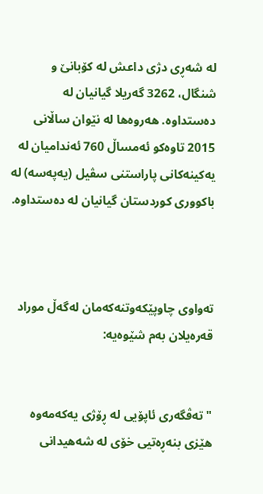لە شەڕی دژی داعش لە کۆبانێ و شنگال، 3262 گەریلا گیانیان لە دەستداوە. هەروەها لە نێوان ساڵانی 2015 تاوەکو ئەمساڵ 760 ئەندامیان لە یەکینەکانی پاراستنی سڤیل (یەپەسە) لە باکووری کوردستان گیانیان لە دەستداوە.



تەواوی چاوپێکەوتنەکەمان لەگەڵ موراد قەرەیلان بەم شێوەیە:


"تەڤگەری ئاپۆیی لە ڕۆژی یەکەمەوە هێزی بنەڕەتیی خۆی لە شەهیدانی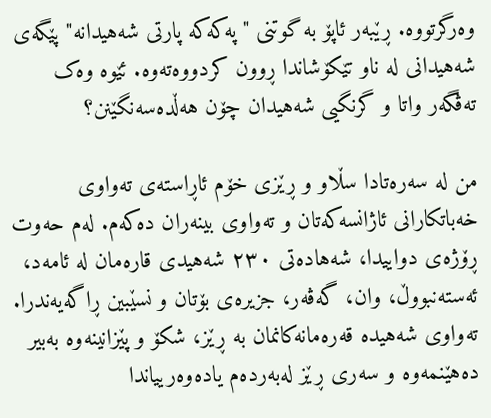وەرگرتووە. ڕێبەر ئاپۆ بە گوتنی "پەکەکە پارتی شەهیدانە" پێگەی شەهیدانی لە ناو تێکۆشاندا ڕوون کردووەتەوە. ئێوە وەک تەڤگەر واتا و گرنگیی شەهیدان چۆن هەڵدەسەنگێنن؟

من لە سەرەتادا سڵاو و ڕێزی خۆم ئاڕاستەی تەواوی خەباتکارانی ئاژانسەکەتان و تەواوی بینەران دەکەم. لەم حەوت ڕۆژەی دواییدا، شەهادەتی ٢٣٠ شەهیدی قارەمان لە ئامەد، ئەستەنبووڵ، وان، گەڤەر، جزیرەی بۆتان و نسێبین ڕاگەیەندرا. تەواوی شەهیدە قەرەمانەکانمان بە ڕێز، شکۆ و پێزانینەوە بەبیر دەهێنمەوە و سەری ڕێز لەبەردەم یادەوەرییاندا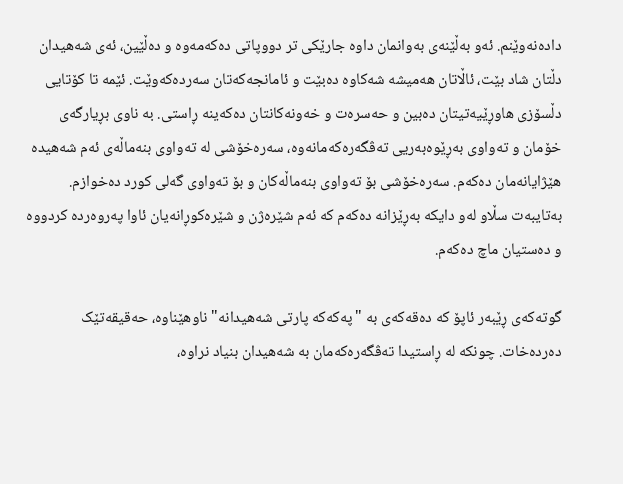دادەنەوێنم. ئەو بەڵێنەی بەوانمان داوە جارێکی تر دووپاتی دەکەمەوە و دەڵێین، ئەی شەهیدان دڵتان شاد بێت، ئاڵاتان هەمیشە شەکاوە دەبێت و ئامانجەکەتان سەردەکەوێت. ئێمە تا کۆتایی دڵسۆزی هاوڕێیەتیتان دەبین و حەسرەت و خەونەکانتان دەکەینە ڕاستی. بە ناوی بڕیارگەی خۆمان و تەواوی بەڕێوەبەریی تەڤگەرەکەمانەوە، سەرەخۆشی لە تەواوی بنەماڵەی ئەم شەهیدە هێژایانەمان دەکەم. سەرەخۆشی بۆ تەواوی بنەماڵەکان و بۆ تەواوی گەلی کورد دەخوازم. بەتایبەت سڵاو لەو دایکە بەڕێزانە دەکەم کە ئەم شێرەژن و شێرەکوڕانەیان ئاوا پەروەردە کردووە و دەستیان ماچ دەکەم.

گوتەکەی ڕێبەر ئاپۆ کە دەقەکەی بە "پەکەکە پارتی شەهیدانە" ناوهێناوە، حەقیقەتێک دەردەخات. چونکە لە ڕاستیدا تەڤگەرەکەمان بە شەهیدان بنیاد نراوە،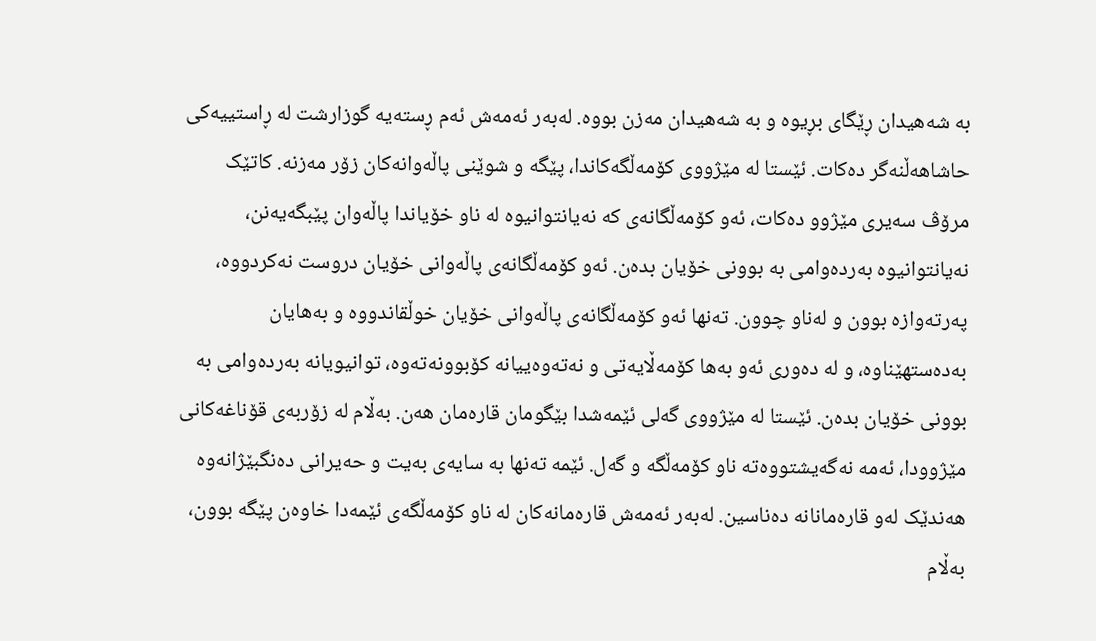بە شەهیدان ڕێگای بڕیوە و بە شەهیدان مەزن بووە. لەبەر ئەمەش ئەم ڕستەیە گوزارشت لە ڕاستییەکی حاشاهەڵنەگر دەکات. ئێستا لە مێژووی کۆمەڵگەکاندا، پێگە و شوێنی پاڵەوانەکان زۆر مەزنە. کاتێک مرۆڤ سەیری مێژوو دەکات، ئەو کۆمەڵگانەی کە نەیانتوانیوە لە ناو خۆیاندا پاڵەوان پێبگەیەنن، نەیانتوانیوە بەردەوامی بە بوونی خۆیان بدەن. ئەو کۆمەڵگانەی پاڵەوانی خۆیان دروست نەکردووە، پەرتەوازە بوون و لەناو چوون. تەنها ئەو کۆمەڵگانەی پاڵەوانی خۆیان خوڵقاندووە و بەهایان بەدەستهێناوە، و لە دەوری ئەو بەها کۆمەڵایەتی و نەتەوەییانە کۆبوونەتەوە، توانیویانە بەردەوامی بە بوونی خۆیان بدەن. ئێستا لە مێژووی گەلی ئێمەشدا بێگومان قارەمان هەن. بەڵام لە زۆربەی قۆناغەکانی مێژوودا، ئەمە نەگەیشتووەتە ناو کۆمەڵگە و گەل. ئێمە تەنها بە سایەی بەیت و حەیرانی دەنگبێژانەوە هەندێک لەو قارەمانانە دەناسین. لەبەر ئەمەش قارەمانەکان لە ناو کۆمەڵگەی ئێمەدا خاوەن پێگە بوون، بەڵام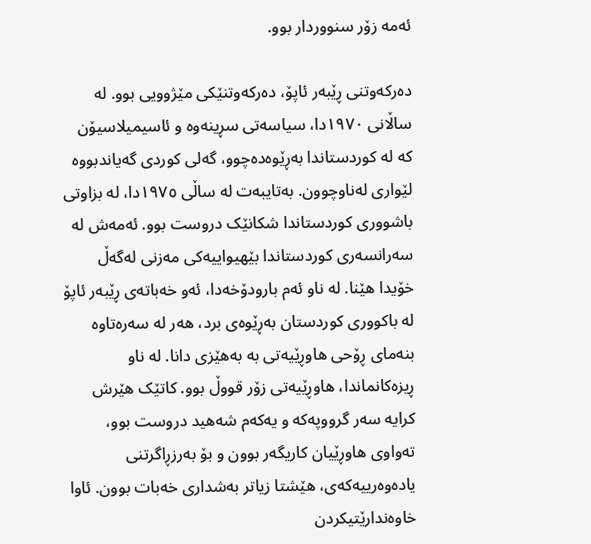ئەمە زۆر سنووردار بوو.

دەرکەوتنی ڕێبەر ئاپۆ، دەرکەوتنێکی مێژوویی بوو. لە ساڵانی ١٩٧٠دا، سیاسەتی سڕینەوە و ئاسیمیلاسیۆن کە لە کوردستاندا بەڕێوەدەچوو، گەلی کوردی گەیاندبووە لێواری لەناوچوون. بەتایبەت لە ساڵی ١٩٧٥دا، لە بزاوتی باشووری کوردستاندا شکانێک دروست بوو. ئەمەش لە سەرانسەری کوردستاندا بێهیواییەکی مەزنی لەگەڵ خۆیدا هێنا. لە ناو ئەم بارودۆخەدا، ئەو خەباتەی ڕێبەر ئاپۆ لە باکووری کوردستان بەڕێوەی برد، هەر لە سەرەتاوە بنەمای ڕۆحی هاوڕێیەتی بە بەهێزی دانا. لە ناو ڕیزەکانماندا، هاوڕێیەتی زۆر قووڵ بوو. کاتێک هێرش کرایە سەر گرووپەکە و یەکەم شەهید دروست بوو، تەواوی هاوڕێیان کاریگەر بوون و بۆ بەرزڕاگرتنی یادەوەرییەکەی، هێشتا زیاتر بەشداری خەبات بوون. ئاوا خاوەندارێتیکردن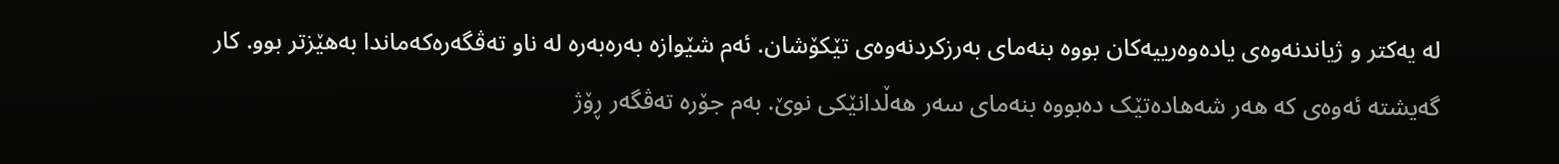لە یەکتر و ژیاندنەوەی یادەوەرییەکان بووە بنەمای بەرزکردنەوەی تێکۆشان. ئەم شێوازە بەرەبەرە لە ناو تەڤگەرەکەماندا بەهێزتر بوو. کار گەیشتە ئەوەی کە هەر شەهادەتێک دەبووە بنەمای سەر هەڵدانێکی نوێ. بەم جۆرە تەڤگەر ڕۆژ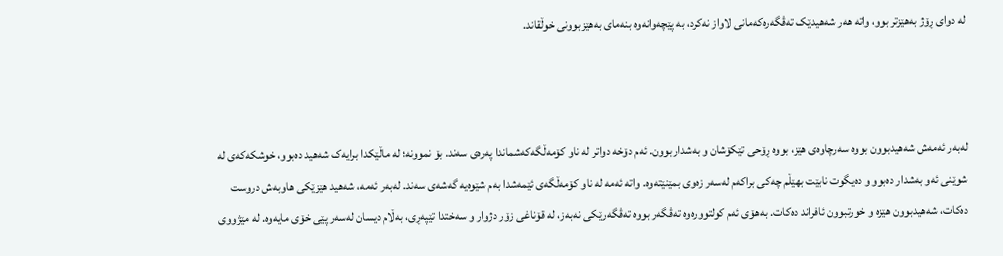لە دوای ڕۆژ بەهێزتر بوو، واتە هەر شەهیدێک تەڤگەرەکەمانی لاواز نەکرد، بە پێچەوانەوە بنەمای بەهێزبوونی خوڵقاند.



لەبەر ئەمەش شەهیدبوون بووە سەرچاوەی هێز، بووە ڕۆحی تێکۆشان و بەشداربوون. ئەم دۆخە دواتر لە ناو کۆمەڵگەکەشماندا پەرەی سەند. بۆ نموونە؛ لە ماڵێکدا برایەک شەهید دەبوو، خوشکەکەی لە شوێنی ئەو بەشدار دەبوو و دەیگوت نابێت بهێڵم چەکی براکەم لەسەر زەوی بمێنێتەوە. واتە ئەمە لە ناو کۆمەڵگەی ئێمەشدا بەم شێوەیە گەشەی سەند. لەبەر ئەمە، شەهید هێزێکی هاوبەش دروست دەکات، شەهیدبوون هێزە و خورتبوون ئافراند دەکات. بەهۆی ئەم کولتوورەوە تەڤگەر بووە تەڤگەرێکی نەبەز، لە قۆناغی زۆر دژوار و سەختدا تێپەڕی، بەڵام دیسان لەسەر پێی خۆی مایەوە. لە مێژووی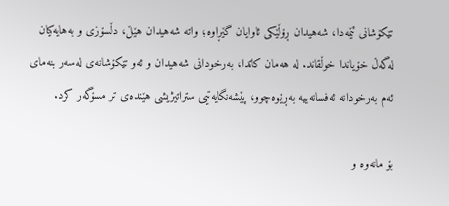تێکۆشانی ئێمەدا، شەهیدان ڕۆڵێکی ئاوایان گێڕاوە؛ واتە شەهیدان هێڵ، دڵسۆزی و بەهایەکیان لەگەڵ خۆیاندا خوڵقاند. لە هەمان کاتدا، بەرخودانی شەهیدان و ئەو تێکۆشانەی لەسەر بنەمای ئەم بەرخودانە ئەفسانەییە بەڕێوەچوو، پێشەنگایەتیی ستراتیژیشی هێندەی تر مسۆگەر کرد.

بۆ مانەوە و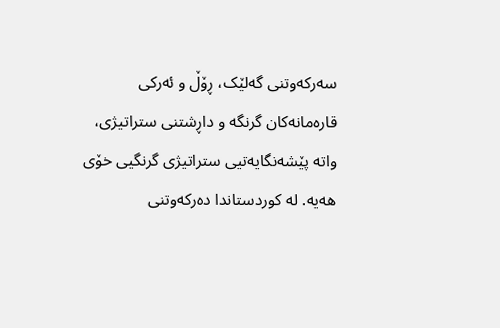سەرکەوتنی گەلێک، ڕۆڵ و ئەرکی قارەمانەکان گرنگە و داڕشتنی ستراتیژی، واتە پێشەنگایەتیی ستراتیژی گرنگیی خۆی هەیە. لە کوردستاندا دەرکەوتنی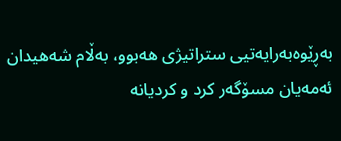بەڕێوەبەرایەتیی ستراتیژی هەبوو، بەڵام شەهیدان ئەمەیان مسۆگەر کرد و کردیانە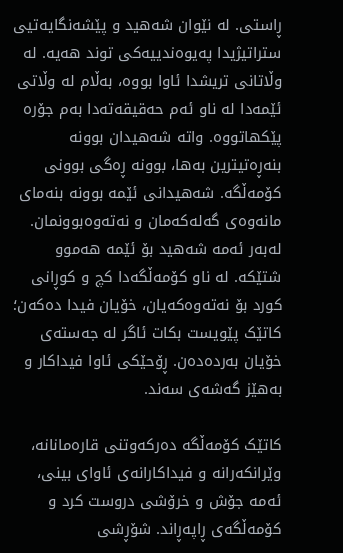ڕاستی. لە نێوان شەهید و پێشەنگایەتیی ستراتیژیدا پەیوەندییەکی توند هەیە. لە وڵاتانی تریشدا ئاوا بووە، بەڵام لە وڵاتی ئێمەدا لە ناو ئەم حەقیقەتەدا بەم جۆرە پێکهاتووە. واتە شەهیدان بوونە بنەڕەتیترین بەها، بوونە ڕەگی بوونی کۆمەڵگە. شەهیدانی ئێمە بوونە بنەمای مانەوەی گەلەکەمان و نەتەوەبوونمان. لەبەر ئەمە شەهید بۆ ئێمە هەموو شتێکە. لە ناو کۆمەڵگەدا کچ و کوڕانی کورد بۆ نەتەوەکەیان، خۆیان فیدا دەکەن؛ کاتێک پێویست بکات ئاگر لە جەستەی خۆیان بەردەدەن. ڕۆحێکی ئاوا فیداکار و بەهێز گەشەی سەند.

کاتێک کۆمەڵگە دەرکەوتنی قارەمانانە، وێرانکەرانە و فیداکارانەی ئاوای بینی، ئەمە جۆش و خرۆشی دروست کرد و کۆمەڵگەی ڕاپەڕاند. شۆڕشی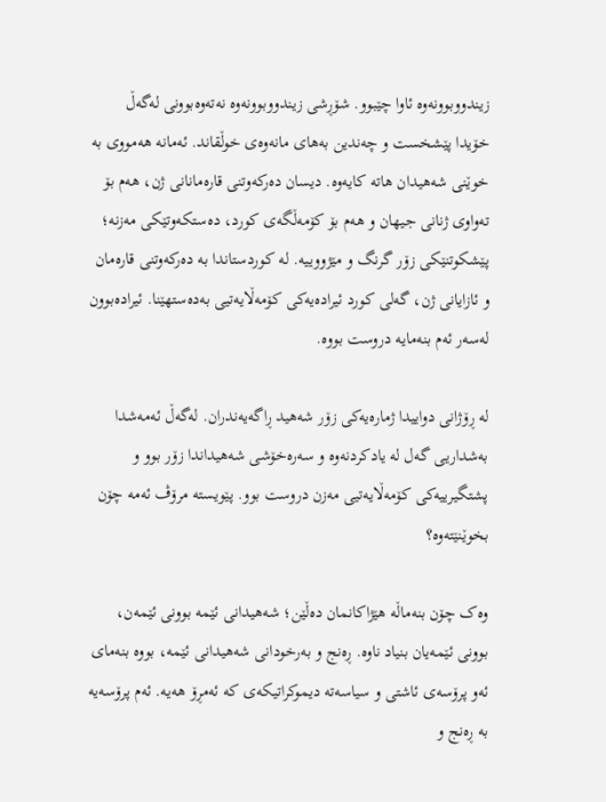زیندووبوونەوە ئاوا چێبوو. شۆڕشی زیندووبوونەوە نەتەوەبوونی لەگەڵ خۆیدا پێشخست و چەندین بەهای مانەوەی خوڵقاند. ئەمانە هەمووی بە خوێنی شەهیدان هاتە کایەوە. دیسان دەرکەوتنی قارەمانانی ژن، هەم بۆ تەواوی ژنانی جیهان و هەم بۆ کۆمەڵگەی کورد، دەستکەوتێکی مەزنە؛ پێشکوتنێکی زۆر گرنگ و مێژووییە. لە کوردستاندا بە دەرکەوتنی قارەمان و ئازایانی ژن، گەلی کورد ئیرادەیەکی کۆمەڵایەتیی بەدەستهێنا. ئیرادەبوون لەسەر ئەم بنەمایە دروست بووە.

لە ڕۆژانی دواییدا ژمارەیەکی زۆر شەهید ڕاگەیەندران. لەگەڵ ئەمەشدا بەشداریی گەل لە یادکردنەوە و سەرەخۆشی شەهیداندا زۆر بوو و پشتگیرییەکی کۆمەڵایەتیی مەزن دروست بوو. پێویستە مرۆڤ ئەمە چۆن بخوێنێتەوە؟

وەک چۆن بنەماڵە هێژاکانمان دەڵێن؛ شەهیدانی ئێمە بوونی ئێمەن، بوونی ئێمەیان بنیاد ناوە. ڕەنج و بەرخودانی شەهیدانی ئێمە، بووە بنەمای ئەو پرۆسەی ئاشتی و سیاسەتە دیموکراتیکەی کە ئەمڕۆ هەیە. ئەم پرۆسەیە بە ڕەنج و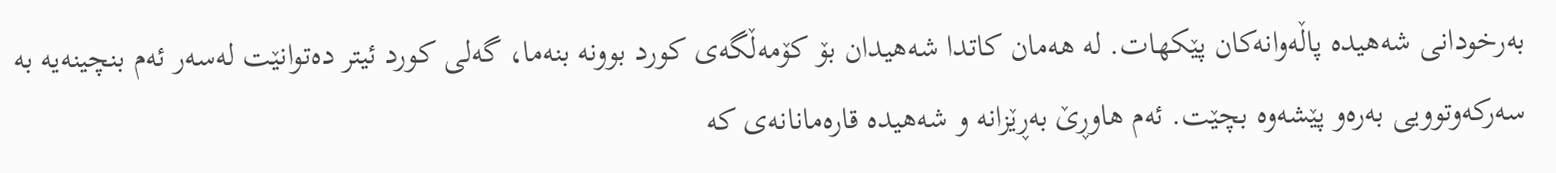بەرخودانی شەهیدە پاڵەوانەکان پێکهات. لە هەمان کاتدا شەهیدان بۆ کۆمەڵگەی کورد بوونە بنەما، گەلی کورد ئیتر دەتوانێت لەسەر ئەم بنچینەیە بە سەرکەوتوویی بەرەو پێشەوە بچێت. ئەم هاوڕێ بەڕێزانە و شەهیدە قارەمانانەی کە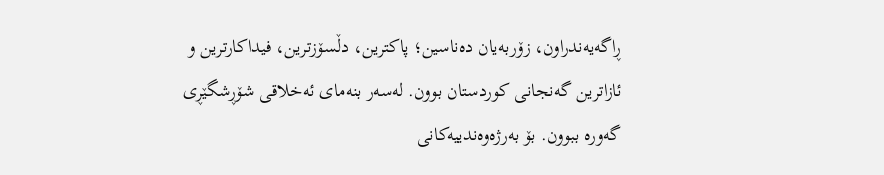ڕاگەیەندراون، زۆربەیان دەناسین؛ پاکترین، دڵسۆزترین، فیداکارترین و ئازاترین گەنجانی کوردستان بوون. لەسەر بنەمای ئەخلاقی شۆڕشگێڕی گەورە ببوون. بۆ بەرژەوەندییەکانی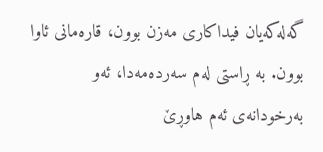گەلەکەیان فیداکاری مەزن بوون، قارەمانی ئاوا بوون. بە ڕاستی لەم سەردەمەدا، ئەو بەرخودانەی ئەم هاوڕێ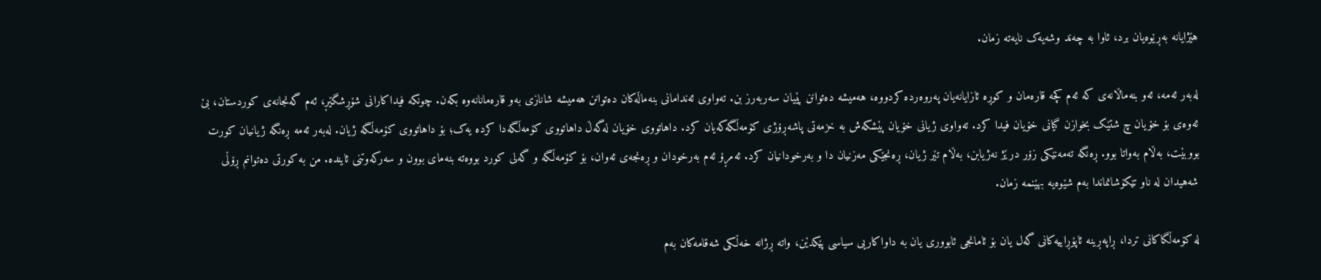هێژایانە بەڕێوەیان برد، ئاوا بە چەند وشەیەک نایەتە زمان.

لەبەر ئەمە، ئەو بنەماڵانەی کە ئەم کچە قارەمان و کوڕە ئازایانەیان پەروەردە کردووە، هەمیشە دەتوانن پێیان سەربەرز بن. تەواوی ئەندامانی بنەماڵەکان دەتوانن هەمیشە شانازی بەو قارەمانانەوە بکەن. چونکە فیداکارانی شۆڕشگێڕ، ئەم گەنجانەی کوردستان، بێ ئەوەی بۆ خۆیان چ شتێک بخوازن گیانی خۆیان فیدا کرد. تەواوی ژیانی خۆیان پێشکەش بە خزمەتی پاشەڕۆژی کۆمەڵگەکەیان کرد. داهاتووی خۆیان لەگەڵ داهاتووی کۆمەڵگەدا کردە یەک؛ بۆ داهاتووی کۆمەڵگە ژیان. لەبەر ئەمە ڕەنگە ژیانیان کورت بووبێت، بەڵام بەواتا بوو. ڕەنگە تەمەنێکی زۆر درێژ نەژیابن، بەڵام تێر ژیان، ڕەنجێکی مەزنیان دا و بەرخودانیان کرد. ئەمڕۆ ئەم بەرخودان و ڕەنجەی ئەوان، بۆ کۆمەڵگە و گەلی کورد بووەتە بنەمای بوون و سەرکەوتنی ئایندە. من بە کورتی دەتوانم ڕۆڵی شەهیدان لە ناو تێکۆشانماندا بەم شێوەیە بهێنمە زمان.

لە کۆمەڵگاکانی تردا، ڕاپەڕینە ئاپۆڕاییەکانی گەل یان بۆ ئامانجی ئابووری یان بە داواکاریی سیاسی پێکدێن، واتە ڕژانە خەڵکی شەقامەکان بەم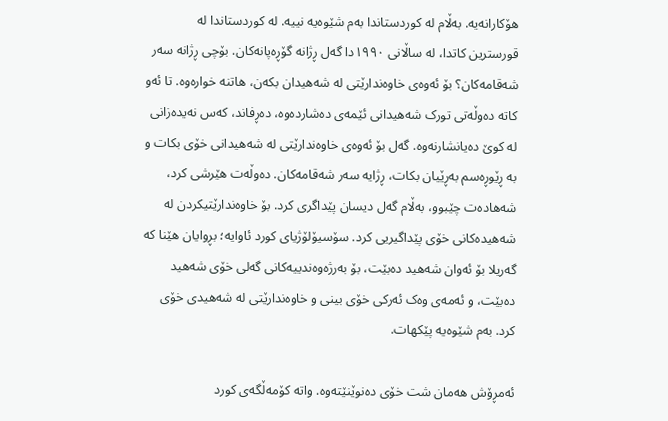هۆکارانەیە. بەڵام لە کوردستاندا بەم شێوەیە نییە. لە کوردستاندا لە قورسترین کاتدا، لە ساڵانی ١٩٩٠دا گەل ڕژانە گۆڕەپانەکان. بۆچی ڕژانە سەر شەقامەکان؟ بۆ ئەوەی خاوەندارێتی لە شەهیدان بکەن، هاتنە خوارەوە. تا ئەو کاتە دەوڵەتی تورک شەهیدانی ئێمەی دەشاردەوە، دەڕفاند، کەس نەیدەزانی لە کوێ دەیانشارنەوە. گەل بۆ ئەوەی خاوەندارێتی لە شەهیدانی خۆی بکات و بە ڕێوڕەسم بەڕێیان بکات، ڕژایە سەر شەقامەکان. دەوڵەت هێرشی کرد، شەهادەت چێبوو، بەڵام گەل دیسان پێداگری کرد. بۆ خاوەندارێتیکردن لە شەهیدەکانی خۆی پێداگیریی کرد. سۆسیۆلۆژیای کورد ئاوایە؛ بڕوایان هێنا کە گەریلا بۆ ئەوان شەهید دەبێت، بۆ بەرژەوەندییەکانی گەلی خۆی شەهید دەبێت، و ئەمەی وەک ئەرکی خۆی بینی و خاوەندارێتی لە شەهیدی خۆی کرد. بەم شێوەیە پێکهات.

ئەمڕۆش هەمان شت خۆی دەنوێنێتەوە. واتە کۆمەڵگەی کورد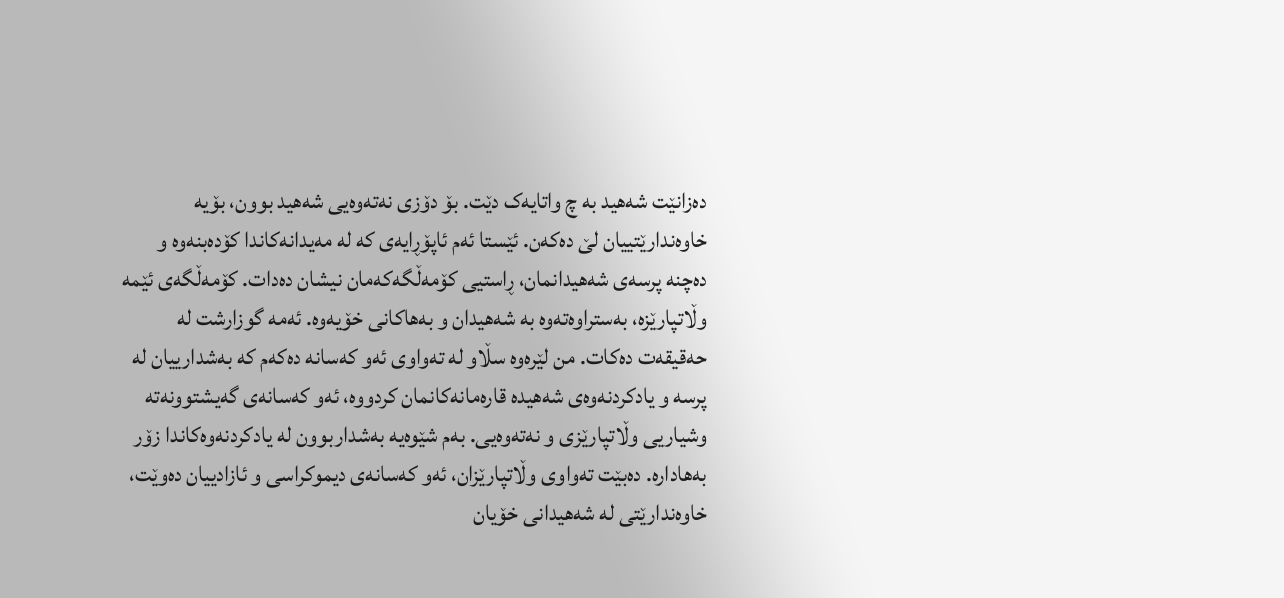دەزانێت شەهید بە چ واتایەک دێت. بۆ دۆزی نەتەوەیی شەهید بوون، بۆیە خاوەندارێتییان لێ دەکەن. ئێستا ئەم ئاپۆڕایەی کە لە مەیدانەکاندا کۆدەبنەوە و دەچنە پرسەی شەهیدانمان، ڕاستیی کۆمەڵگەکەمان نیشان دەدات. کۆمەڵگەی ئێمە وڵاتپارێزە، بەستراوەتەوە بە شەهیدان و بەهاکانی خۆیەوە. ئەمە گوزارشت لە حەقیقەت دەکات. من لێرەوە سڵاو لە تەواوی ئەو کەسانە دەکەم کە بەشدارییان لە پرسە و یادکردنەوەی شەهیدە قارەمانەکانمان کردووە، ئەو کەسانەی گەیشتوونەتە وشیاریی وڵاتپارێزی و نەتەوەیی. بەم شێوەیە بەشداربوون لە یادکردنەوەکاندا زۆر بەهادارە. دەبێت تەواوی وڵاتپارێزان، ئەو کەسانەی دیموکراسی و ئازادییان دەوێت، خاوەندارێتی لە شەهیدانی خۆیان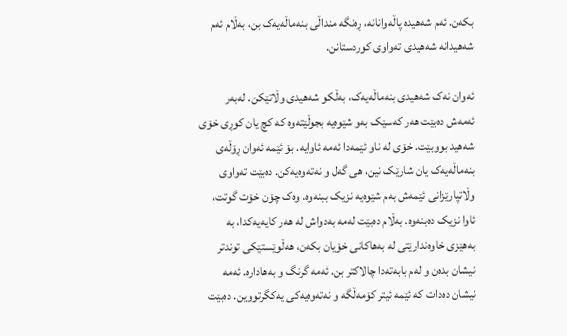بکەن. ئەم شەهیدە پاڵەوانانە، ڕەنگە منداڵی بنەماڵەیەک بن، بەڵام ئەم شەهیدانە شەهیدی تەواوی کوردستانن.

ئەوان نەک شەهیدی بنەماڵەیەک، بەڵکو شەهیدی وڵاتێکن. لەبەر ئەمەش دەبێت هەر کەسێک بەو شێوەیە بجوڵێتەوە کە کچ یان کوڕی خۆی شەهید بووبێت. خۆی لە ناو ئێمەدا ئەمە ئاوایە. بۆ ئێمە ئەوان ڕۆڵەی بنەماڵەیەک یان شارێک نین، هی گەل و نەتەوەیەکن. دەبێت تەواوی وڵاتپارێزانی ئێمەش بەم شێوەیە نزیک ببنەوە. وەک چۆن خۆت گوتت، ئاوا نزیک دەبنەوە. بەڵام دەبێت لەمە بەدواش لە هەر کایەیەکدا، بە بەهێزی خاوەندارێتی لە بەهاکانی خۆیان بکەن، هەڵوێستێکی توندتر نیشان بدەن و لەم بابەتەدا چالاکتر بن. ئەمە گرنگ و بەهادارە. ئەمە نیشان دەدات کە ئێمە ئیتر کۆمەڵگە و نەتەوەیەکی یەکگرتووین. دەبێت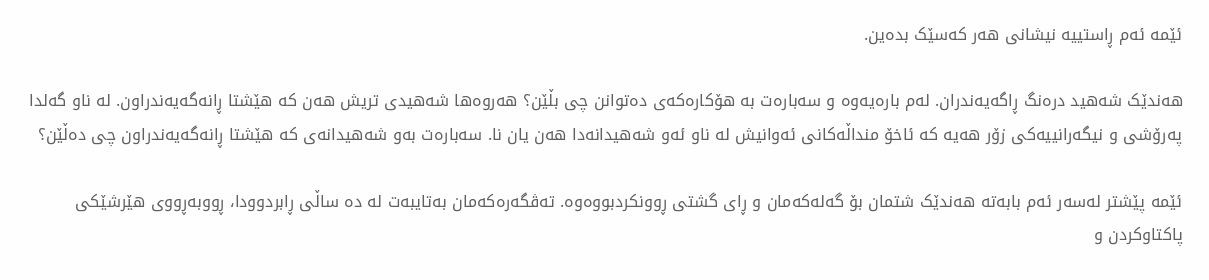ئێمە ئەم ڕاستییە نیشانی هەر کەسێک بدەین.

هەندێک شەهید درەنگ ڕاگەیەندران. لەم بارەیەوە و سەبارەت بە هۆکارەکەی دەتوانن چی بڵێن؟ هەروەها شەهیدی تریش هەن کە هێشتا ڕانەگەیەندراون. لە ناو گەلدا پەرۆشی و نیگەرانییەکی زۆر هەیە کە ئاخۆ منداڵەکانی ئەوانیش لە ناو ئەو شەهیدانەدا هەن یان نا. سەبارەت بەو شەهیدانەی کە هێشتا ڕانەگەیەندراون چی دەڵێن؟

ئێمە پێشتر لەسەر ئەم بابەتە هەندێک شتمان بۆ گەلەکەمان و ڕای گشتی ڕوونکردبووەوە. تەڤگەرەکەمان بەتایبەت لە دە ساڵی ڕابردوودا، ڕووبەڕووی هێرشێکی پاکتاوکردن و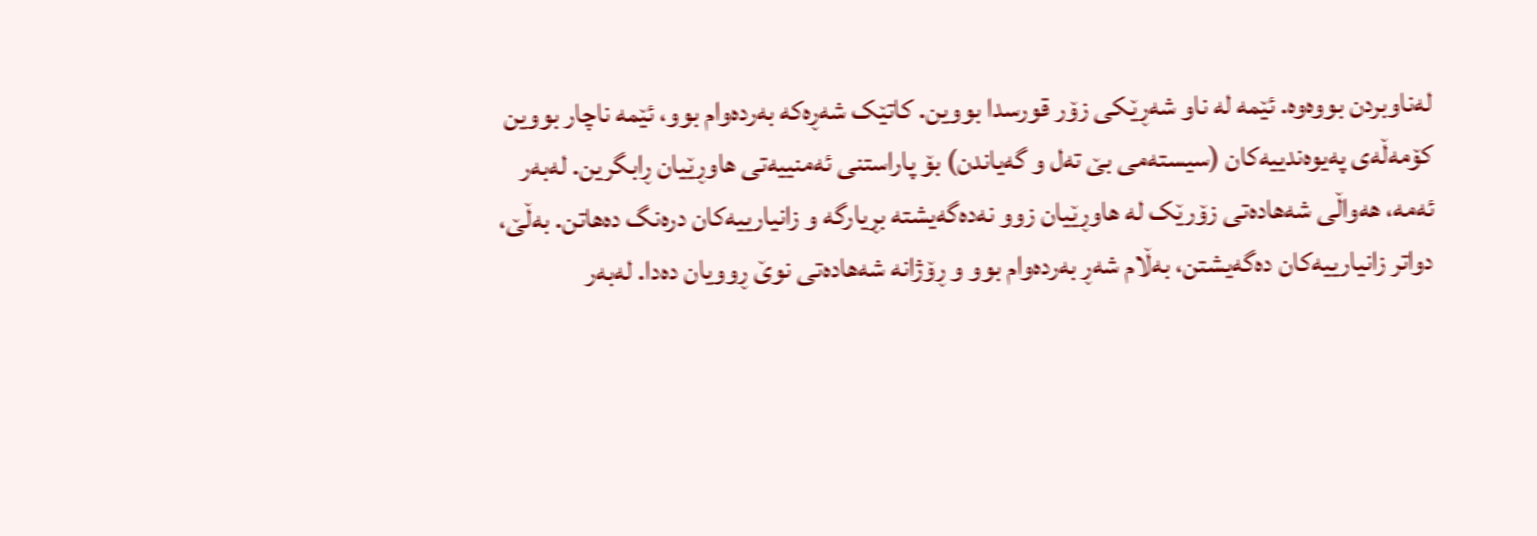لەناوبردن بووەوە. ئێمە لە ناو شەڕێکی زۆر قورسدا بووین. کاتێک شەڕەکە بەردەوام بوو، ئێمە ناچار بووین کۆمەڵەی پەیوەندییەکان (سیستەمی بێ تەل و گەیاندن) بۆ پاراستنی ئەمنییەتی هاوڕێیان ڕابگرین. لەبەر ئەمە، هەواڵی شەهادەتی زۆرێک لە هاوڕێیان زوو نەدەگەیشتە بڕیارگە و زانیارییەکان درەنگ دەهاتن. بەڵێ، دواتر زانیارییەکان دەگەیشتن، بەڵام شەڕ بەردەوام بوو و ڕۆژانە شەهادەتی نوێ ڕوویان دەدا. لەبەر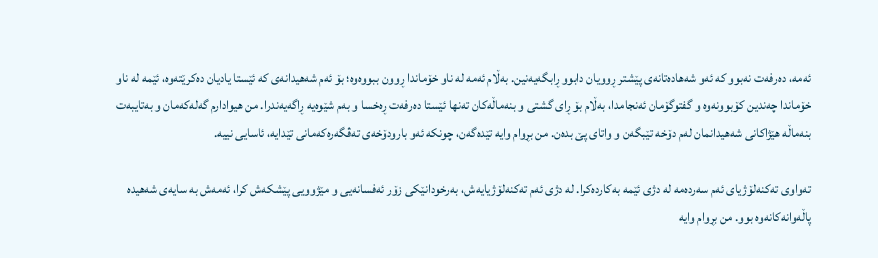ئەمە، دەرفەت نەبوو کە ئەو شەهادەتانەی پێشتر ڕوویان دابوو ڕابگەیەنین. بەڵام ئەمە لە ناو خۆماندا ڕوون ببووەوە؛ بۆ ئەم شەهیدانەی کە ئێستا یادیان دەکرێتەوە، ئێمە لە ناو خۆماندا چەندین کۆبوونەوە و گفتوگۆمان ئەنجامدا، بەڵام بۆ ڕای گشتی و بنەماڵەکان تەنها ئێستا دەرفەت ڕەخسا و بەم شێوەیە ڕاگەیەندرا. من هیوادارم گەلەکەمان و بەتایبەت بنەماڵە هێژاکانی شەهیدانمان لەم دۆخە تێبگەن و واتای پێ بدەن. من بڕوام وایە تێدەگەن، چونکە ئەو بارودۆخەی تەڤگەرەکەمانی تێدایە، ئاسایی نییە.

تەواوی تەکنەلۆژیای ئەم سەردەمە لە دژی ئێمە بەکاردەکرا. لە دژی ئەم تەکنەلۆژیایەش، بەرخودانێکی زۆر ئەفسانەیی و مێژوویی پێشکەش کرا، ئەمەش بە سایەی شەهیدە پاڵەوانەکانەوە بوو. من بڕوام وایە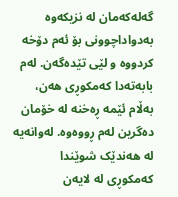گەلەکەمان لە نزیکەوە بەدواداچوونی بۆ ئەم دۆخە کردووە و لێی تێدەگەن. لەم بابەتەدا کەمکوڕی هەن، بەڵام ئێمە ڕەخنە لە خۆمان دەگرین لەم ڕووەوە. لەوانەیە لە هەندێک شوێندا کەمکوڕی لە لایەن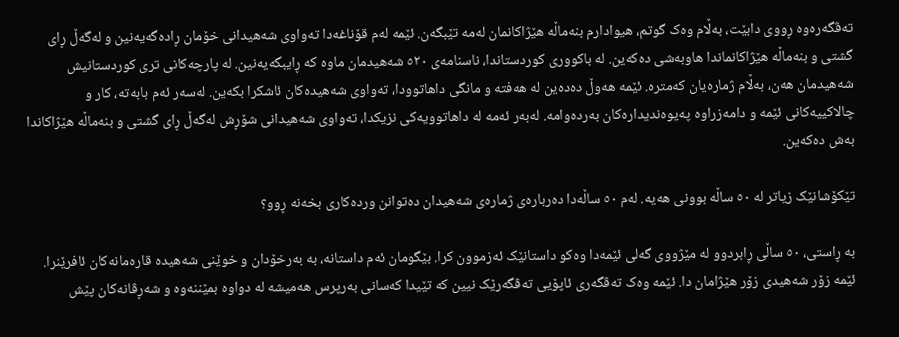تەڤگەرەوە ڕووی دابێت، بەڵام وەک گوتم، هیوادارم بنەماڵە هێژاکانمان لەمە تێبگەن. ئێمە لەم قۆناغەدا تەواوی شەهیدانی خۆمان ڕادەگەیەنین و لەگەڵ ڕای گشتی و بنەماڵە هێژاکانماندا هاوبەشی دەکەین. لە باکووری کوردستاندا، ناسنامەی ٥٢٠ شەهیدمان ماوە کە ڕایبگەیەنین. لە پارچەکانی تری کوردستانیش شەهیدمان هەن، بەڵام ژمارەیان کەمترە. ئێمە هەوڵ دەدەین لە هەفتە و مانگی داهاتوودا، تەواوی شەهیدەکان ئاشکرا بکەین. لەسەر ئەم بابەتە، کار و چالاکییەکانی ئێمە و دامەزراوە پەیوەندیدارەکان بەردەوامە. لەبەر ئەمە لە داهاتوویەکی نزیکدا، تەواوی شەهیدانی شۆڕش لەگەڵ ڕای گشتی و بنەماڵە هێژاکاندا بەش دەکەین.

تێکۆشانێک زیاتر لە ٥٠ ساڵە بوونی هەیە. لەم ٥٠ ساڵەدا دەربارەی ژمارەی شەهیدان دەتوانن وردەکاری بخەنە ڕوو؟

بە ڕاستی، ٥٠ ساڵی ڕابردوو لە مێژووی گەلی ئێمەدا وەکو داستانێک ئەزموون کرا. بێگومان ئەم داستانە، بە بەرخۆدان و خوێنی شەهیدە قارەمانەکان ئافرێنرا. ئێمە زۆر شەهیدی زۆر هێژامان دا. ئێمە وەک تەڤگەری ئاپۆیی تەڤگەرێک نیین کە تێیدا کەسانی بەرپرس هەمیشە لە دواوە بمێننەوە و شەڕڤانەکان پێش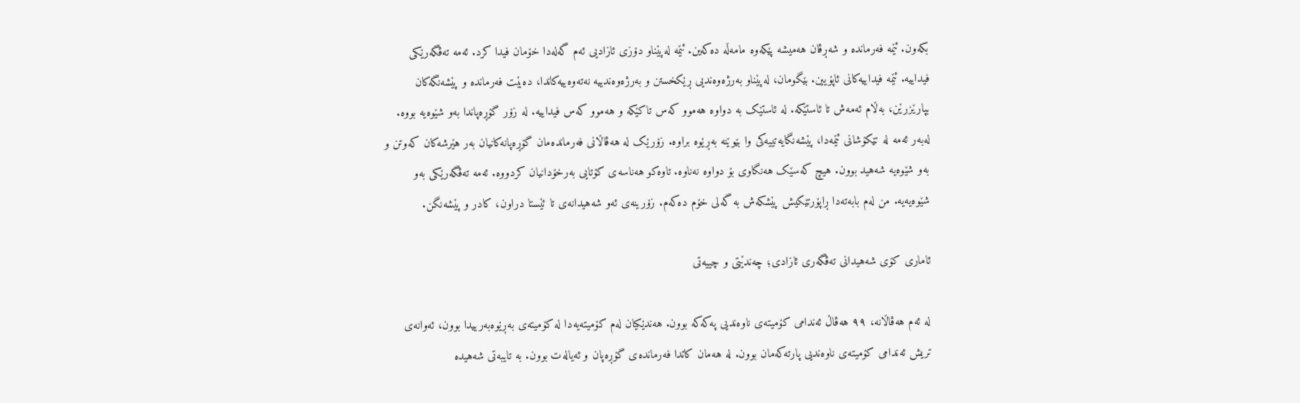بکەون. ئێمە فەرماندە و شەڕڤان هەمیشە پێكەوە مامەڵە دەکەین. ئێمە لەپێناو دۆزی ئازادیی ئەم گەلەدا خۆمان فیدا کرد. ئەمە تەڤگەرێکی فیداییە. ئێمە فیداییەکانی ئاپۆیین. بێگومان، لەپێناو بەرژەوەندیی ڕێکخستن و بەرژەوەندییە نەتەوەییەکاندا، دەبێت فەرماندە و پێشەنگەکان بپارێزرێن، بەڵام ئەمەش تا ئاستێکە. لە ئاستێک بە دواوە هەموو کەس تاکێکە و هەموو کەس فیداییە. لە زۆر گۆڕەپاندا بەو شێوەیە بووە. لەبەر ئەمە لە تێکۆشانی ئێمەدا، پێشەنگایەتییەکی وا بێوێنە بەڕێوە براوە. زۆرێک لە هەڤاڵانی فەرماندەمان گۆڕەپانەکانیان بەر هێرشەکان کەوتن و بەو شێوەیە شەهید بوون. هیچ کەسێک هەنگاوی بۆ دواوە نەناوە. تاوەکو هەناسەی کۆتایی بەرخۆدانیان کردووە. ئەمە تەڤگەرێکی بەو شێوەیەیە. من لەم بابەتەدا ڕاپۆرتێکیش پێشکەش بە گەلی خۆم دەکەم. زۆرینەی ئەو شەهیدانەی تا ئێستا دراون، کادر و پێشەنگن.

ئاماری کۆی شەهیدانی تەڤگەری ئازادی؛ چەندێتی و چییەتی

لە ئەم هەڤاڵانە، ٩٩ هەڤاڵ ئەندامی کۆمیتەی ناوەندیی پەکەکە بوون. هەندێکیان لەم کۆمیتەیەدا لە کۆمیتەی بەڕێوەبەرییدا بوون، ئەوانەی تریش ئەندامی کۆمیتەی ناوەندیی پارتەکەمان بوون. لە هەمان کاتدا فەرماندەی گۆڕەپان و ئەیالەت بوون. بە تایبەتی شەهیدە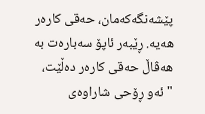پێشەنگەکەمان، حەقی کارەر هەیە. ڕێبەر ئاپۆ سەبارەت بە هەڤاڵ حەقی کارەر دەڵێت، "ئەو ڕۆحی شاراوەی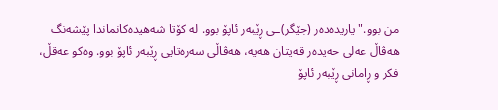من بوو." یاریدەدەر (جێگر)ـی ڕێبەر ئاپۆ بوو. لە کۆتا شەهیدەکانماندا پێشەنگ هەڤاڵ عەلی حەیدەر قەیتان هەیە، هەڤاڵی سەرەتایی ڕێبەر ئاپۆ بوو. وەکو عەقڵ، فکر و ڕامانی ڕێبەر ئاپۆ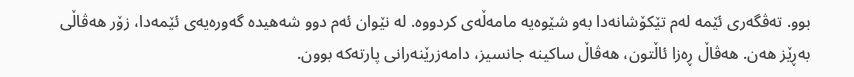بوو. تەڤگەری ئێمە لەم تێکۆشانەدا بەو شێوەیە مامەڵەی کردووە. لە نێوان ئەم دوو شەهیدە گەورەیەی ئێمەدا، زۆر هەڤاڵی بەڕێز هەن. هەڤاڵ ڕەزا ئاڵتون، هەڤاڵ ساکینە جانسیز، دامەزرێنەرانی پارتەکە بوون.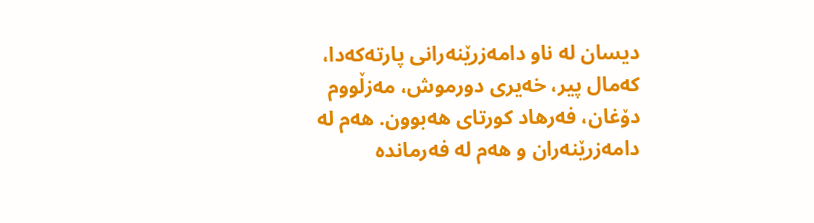دیسان لە ناو دامەزرێنەرانی پارتەکەدا، کەمال پیر، خەیری دورموش، مەزڵووم دۆغان، فەرهاد کورتای هەبوون. هەم لە دامەزرێنەران و هەم لە فەرماندە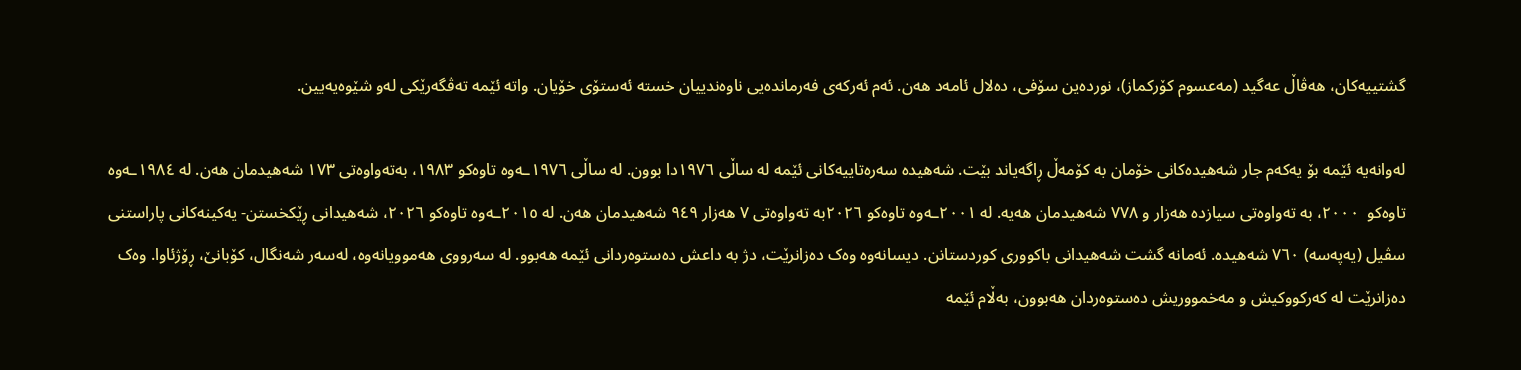گشتییەکان، هەڤاڵ عەگید (مەعسوم کۆرکماز)، نوردەین سۆفی، دەلال ئامەد هەن. ئەم ئەرکەی فەرماندەیی ناوەندییان خستە ئەستۆی خۆیان. واتە ئێمە تەڤگەرێکی لەو شێوەیەیین.

لەوانەیە ئێمە بۆ یەکەم جار شەهیدەکانی خۆمان بە کۆمەڵ ڕاگەیاند بێت. شەهیدە سەرەتاییەکانی ئێمە لە ساڵی ١٩٧٦دا بوون. لە ساڵی ١٩٧٦ـەوە تاوەکو ١٩٨٣، بەتەواوەتی ١٧٣ شەهیدمان هەن. لە ١٩٨٤ـەوە تاوەکو  ٢٠٠٠، بە تەواوەتی سیازدە هەزار و ٧٧٨ شەهیدمان هەیە. لە ٢٠٠١ـەوە تاوەکو ٢٠٢٦بە تەواوەتی ٧ هەزار ٩٤٩ شەهیدمان هەن. لە ٢٠١٥ـەوە تاوەکو ٢٠٢٦، شەهیدانی ڕێکخستن- یەکینەکانی پاراستنی سڤیل (یەپەسە) ٧٦٠ شەهیدە. ئەمانە گشت شەهیدانی باکووری کوردستانن. دیسانەوە وەک دەزانرێت، دژ بە داعش دەستوەردانی ئێمە هەبوو. لە سەرووی هەموویانەوە، لەسەر شەنگال، کۆبانێ، ڕۆژئاوا. وەک دەزانرێت لە کەرکووکیش و مەخمووریش دەستوەردان هەبوون، بەڵام ئێمە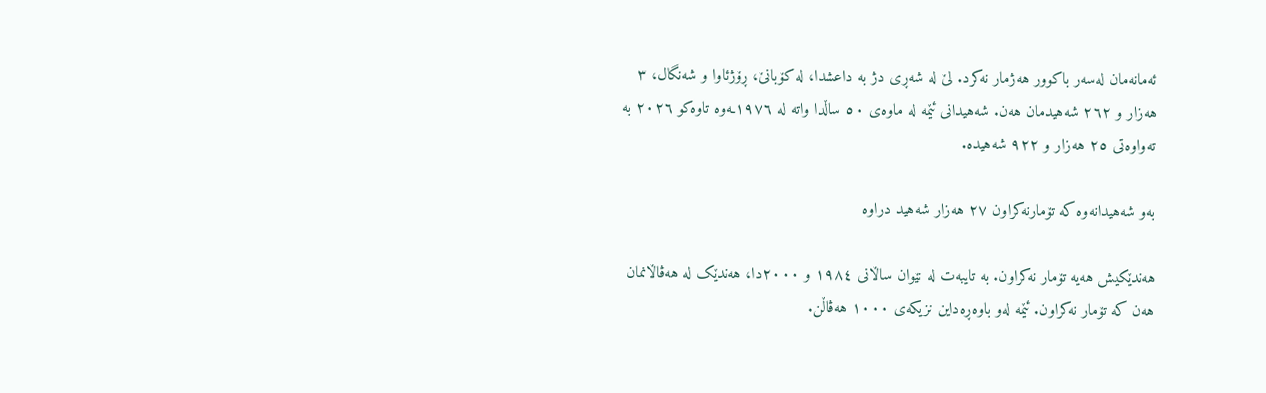ئەمانەمان لەسەر باکوور هەژمار نەکرد. لێ لە شەڕی دژ بە داعشدا، لە کۆبانێ، ڕۆژئاوا و شەنگال، ٣ هەزار و ٢٦٢ شەهیدمان هەن. شەهیدانی ئێمە لە ماوەی ٥٠ ساڵدا واتە لە ١٩٧٦ـەوە تاوەکو ٢٠٢٦ بە تەواوەتی ٢٥ هەزار و ٩٢٢ شەهیدە.

بەو شەهیدانەوە کە تۆمارنەکراون ٢٧ هەزار شەهید دراوە

هەندێکیش هەیە تۆمار نەکراون. بە تایبەت لە نێوان ساڵانی ١٩٨٤ و ٢٠٠٠دا، هەندێک لە هەڤاڵانمان هەن کە تۆمار نەکراون. ئێمە لەو باوەڕەداین نزیکەی ١٠٠٠ هەڤاڵن.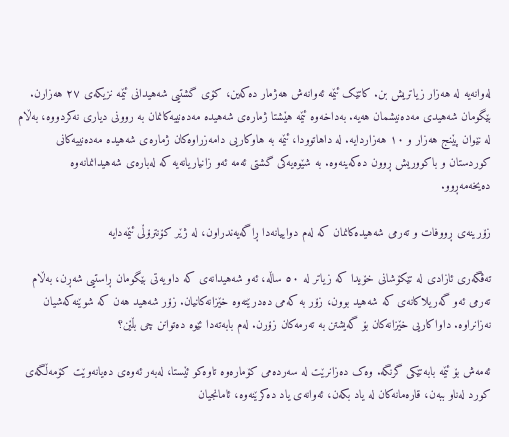لەوانەیە لە هەزار زیاتریش بن. کاتێک ئێمە ئەوانەش هەژمار دەکەین، کۆی گشتیی شەهیدانی ئێمە نزیکەی ٢٧ هەزارن. بێگومان شەهیدی مەدەنیشمان هەیە. بەداخەوە ئێمە هێشتا ژمارەی شەهیدە مەدەنییەکانمان بە روونی دیاری نەکردووە، بەڵام لە نێوان پێنج هەزار و ١٠ هەزاردایە. لە داهاتوودا، ئێمە بە هاوکاریی دامەزراوەکان ژمارەی شەهیدە مەدەنییەکانی کوردستان و باکووریش ڕوون دەکەینەوە. بە شێوەیەکی گشتی ئەمە ئەو زانیاریانەیە کە لەبارەی شەهیدانمانەوە دەیخەمەڕوو.

زۆرینەی ڕووفات و تەرمی شەهیدەکانمان کە لەم دواییانەدا ڕاگەیەندراون، لە ژێر کۆنترۆڵی ئێمەدایە

تەڤگەری ئازادی لە تێکۆشانی خۆیدا کە زیاتر لە ٥٠ ساڵە، ئەو شەهیدانەی کە داویەتی بێگومان ڕاستیی شەڕن، بەڵام تەرمی ئەو گەریلاکانەی کە شەهید بوون، زۆر بە کەمی دەدرێتەوە خێزانەکانیان. زۆر شەهید هەن کە شوێنەکەشیان نەزانراوە. داواکاریی خێزانەکان بۆ گەیشتن بە تەرمەکان زۆرن. لەم بابەتەدا ئێوە دەتوانن چی بڵێن؟

ئەمەش بۆ ئێمە بابەتێکی گرنگە. وەک دەزانرێت لە سەردەمی کۆمارەوە تاوەکو ئێستا، لەبەر ئەوەی دەیانەوێت کۆمەڵگەی کورد لەناو ببەن، قارەمانەکان لە یاد بکەن، ئەوانەی یاد دەکرێنەوە، ئامانجیان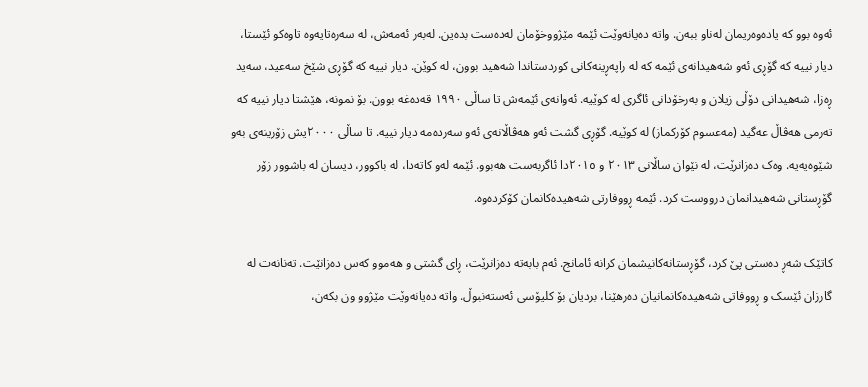ئەوە بوو کە یادەوەریمان لەناو ببەن. واتە دەیانەوێت ئێمە مێژووخۆمان لەدەست بدەین. لەبەر ئەمەش، لە سەرەتایەوە تاوەکو ئێستا، دیار نییە کە گۆڕی ئەو شەهیدانەی ئێمە کە لە راپەڕینەکانی کوردستاندا شەهید بوون، لە کوێن. دیار نییە کە گۆڕی شێخ سەعید، سەید ڕەزا، شەهیدانی دۆڵی زیلان و بەرخۆدانی ئاگری لە کوێیە. ئەوانەی ئێمەش تا ساڵی ١٩٩٠ قەدەغە بوون. بۆ نمونە، هێشتا دیار نییە کە تەرمی هەڤاڵ عەگید (مەعسوم کۆرکماز) لە کوێیە. گۆڕی گشت ئەو هەڤاڵانەی ئەو سەردەمە دیار نییە. تا ساڵی ٢٠٠٠یش زۆرینەی بەو شێوەیەیە. وەک دەزانرێت، لە نێوان ساڵانی ٢٠١٣ و ٢٠١٥دا ئاگربەست هەبوو. ئێمە لەو کاتەدا، لە باکوور، دیسان لە باشوور زۆر گۆڕستانی شەهیدانمان درووست کرد. ئێمە ڕووفارتی شەهیدەکانمان کۆکردەوە.

کاتێک شەڕ دەستی پێ کرد، گۆڕستانەکانیشمان کرانە ئامانج. ئەم بابەتە دەزانرێت، ڕای گشتی و هەموو کەس دەزانێت. تەنانەت لە گارزان ئێسک و ڕووفاتی شەهیدەکانمانیان دەرهێنا، بردیان بۆ کلیۆسی ئەستەنبوڵ. واتە دەیانەوێت مێژوو ون بکەن،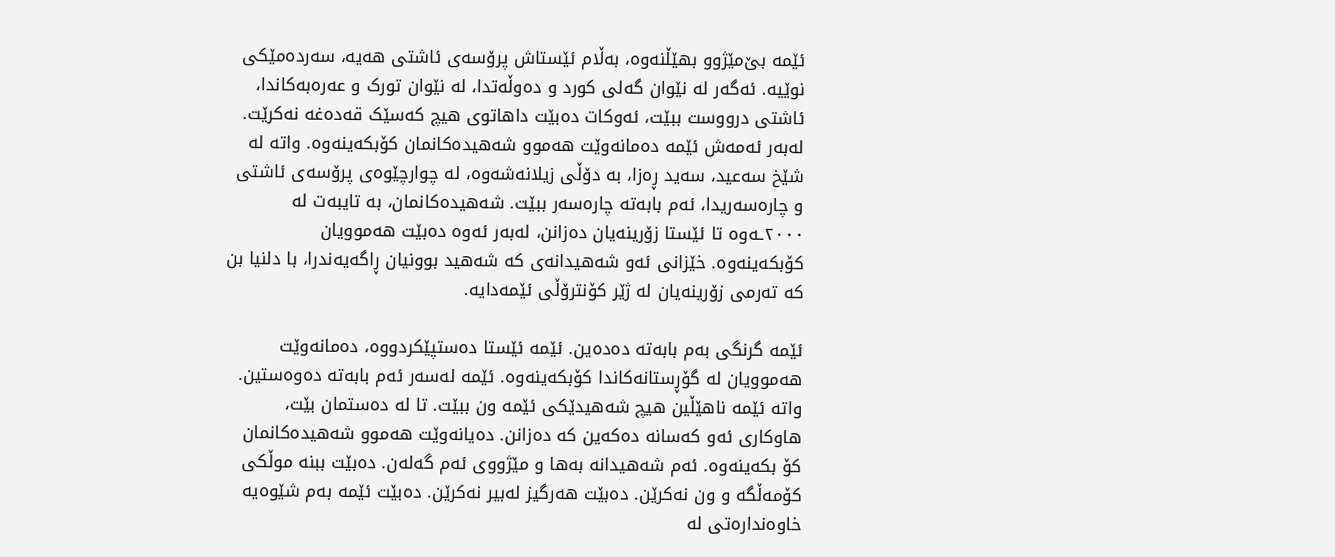ئێمە بێ‌مێژوو بهێڵنەوە، بەڵام ئێستاش پرۆسەی ئاشتی هەیە، سەردەمێکی نوێیە. ئەگەر لە نێوان گەلی کورد و دەوڵەتدا، لە نێوان تورک و عەرەبەکاندا، ئاشتی درووست ببێت، ئەوکات دەبێت داهاتوی هیچ کەسێک قەدەغە نەکرێت. لەبەر ئەمەش ئێمە دەمانەوێت هەموو شەهیدەکانمان کۆبکەینەوە. واتە لە شێخ سەعید، سەید ڕەزا، بە دۆڵی زیلانەشەوە، لە چوارچێوەی پرۆسەی ئاشتی و چارەسەریدا، ئەم بابەتە چارەسەر ببێت. شەهیدەکانمان، بە تایبەت لە ٢٠٠٠ـەوە تا ئێستا زۆرینەیان دەزانن، لەبەر ئەوە دەبێت هەموویان کۆبکەینەوە. خێزانی ئەو شەهیدانەی کە شەهید بوونیان ڕاگەیەندرا، با دلنیا بن کە تەرمی زۆرینەیان لە ژێر کۆنترۆڵی ئێمەدایە.

ئێمە گرنگی بەم بابەتە دەدەین. ئێمە ئێستا دەستپێکردووە، دەمانەوێت هەموویان لە گۆڕستانەکاندا کۆبکەینەوە. ئێمە لەسەر ئەم بابەتە دەوەستین. واتە ئێمە ناهێڵین هیچ شەهیدێکی ئێمە ون ببێت. تا لە دەستمان بێت، هاوکاری ئەو کەسانە دەکەین کە دەزانن. دەیانەوێت هەموو شەهیدەکانمان کۆ بکەینەوە. ئەم شەهیدانە بەها و مێژووی ئەم گەلەن. دەبێت ببنە موڵکی کۆمەڵگە و ون نەکرێن. دەبێت هەرگیز لەبیر نەکرێن. دەبێت ئێمە بەم شێوەیە خاوەندارەتی لە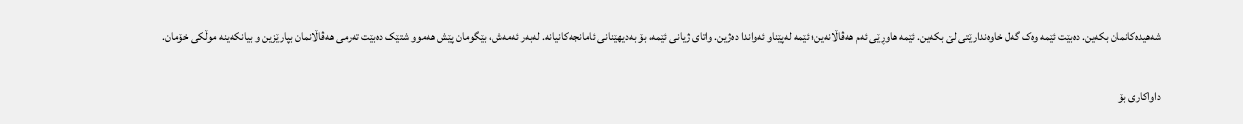شەهیدەکانمان بکەین. دەبێت ئێمە وەک گەل خاوەندارێتی لێ بکەین. ئێمە هاوڕێی ئەم هەڤاڵانەین؛ ئێمە لەپێناو ئەواندا دەژین. واتای ژیانی ئێمە، بۆ بەدیهێنانی ئامانجەکانیانە. لەبەر ئەمەش، بێگومان پێش هەموو شتێک دەبێت تەرمی هەڤاڵانمان بپارێزین و بیانکەینە موڵکی خۆمان.

داواکاری بۆ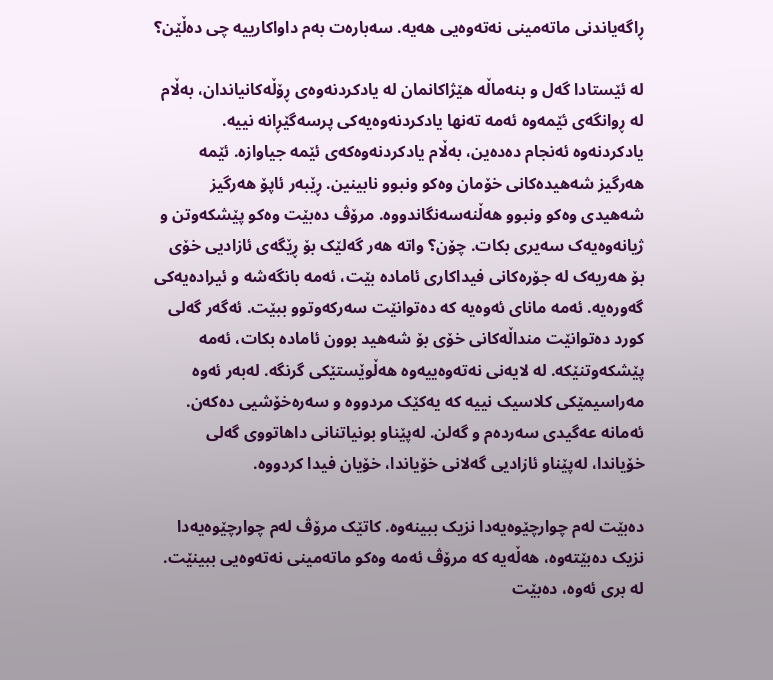ڕاگەیاندنی ماتەمینی نەتەوەیی هەیە. سەبارەت بەم داواکارییە چی دەڵێن؟

لە ئێستادا گەل و بنەماڵە هێژاکانمان لە یادکردنەوەی ڕۆڵەکانیاندان، بەڵام لە ڕوانگەی ئێمەوە ئەمە تەنها یادکردنەوەیەکی پرسەگێڕانە نییە. یادکردنەوە ئەنجام دەدەین، بەڵام یادکردنەوەکەی ئێمە جیاوازە. ئێمە هەرگیز شەهیدەکانی خۆمان وەکو ونبوو نابینین. ڕێبەر ئاپۆ هەرگیز شەهیدى وەکو ونبوو هەڵنەسەنگاندووە. مرۆڤ دەبێت وەکو پێشکەوتن و ژیانەوەیەک سەیری بکات. چۆن؟ واتە هەر گەلێک بۆ ڕێگەی ئازادیی خۆی بۆ هەریەک لە جۆرەکانی فیداکاری ئامادە بێت، ئەمە بانگەشە و ئیرادەیەکی گەورەیە. ئەمە مانای ئەوەیە کە دەتوانێت سەرکەوتوو ببێت. ئەگەر گەلی کورد دەتوانێت منداڵەکانی خۆی بۆ شەهید بوون ئامادە بکات، ئەمە پێشکەوتنێکە. لە لایەنی نەتەوەییەوە هەڵوێستێکی گرنگە. لەبەر ئەوە مەراسیمێکی کلاسیک نییە کە یەکێک مردووە و سەرەخۆشیی دەکەن. ئەمانە عەگیدی سەردەم و گەلن. لەپێناو بونیاتنانی داهاتووی گەلی خۆیاندا، لەپێناو ئازادیی گەلانی خۆیاندا، خۆیان فیدا کردووە.

دەبێت لەم چوارچێوەیەدا نزیک ببینەوە. کاتێک مرۆڤ لەم چوارچێوەیەدا نزیک دەبێتەوە، هەڵەیە کە مرۆڤ ئەمە وەکو ماتەمینی نەتەوەیی ببینێت. لە بری ئەوە، دەبێت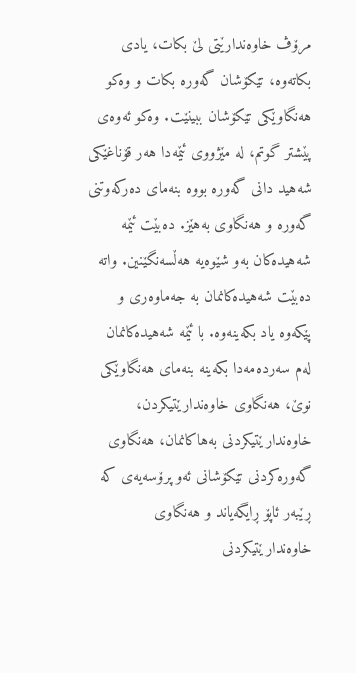مرۆڤ خاوەندارێتی لێ بکات، یادی بکاتەوە، تێکۆشان گەورە بکات و وەکو هەنگاوێکی تێکۆشان ببینێت. وەکو ئەوەی پێشتر گوتم، لە مێژووی ئێمەدا هەر قۆناغێکی شەهید دانی گەورە بووە بنەمای دەرکەوتنی گەورە و هەنگاوی بەهێز. دەبێت ئێمە شەهیدەکان بەو شێوەیە هەڵسەنگێنین. واتە دەبێت شەهیدەکانمان بە جەماوەری و پێکەوە یاد بکەینەوە. با ئێمە شەهیدەکانمان لەم سەردەمەدا بکەینە بنەمای هەنگاوێکی نوێ، هەنگاوی خاوەندارێتیکردن، خاوەندارێتیکردنی بەهاکانمان، هەنگاوی گەورەکردنی تێکۆشانی ئەو پرۆسەیەی کە ڕێبەر ئاپۆ ڕایگەیاند و هەنگاوی خاوەندارێتیکردنی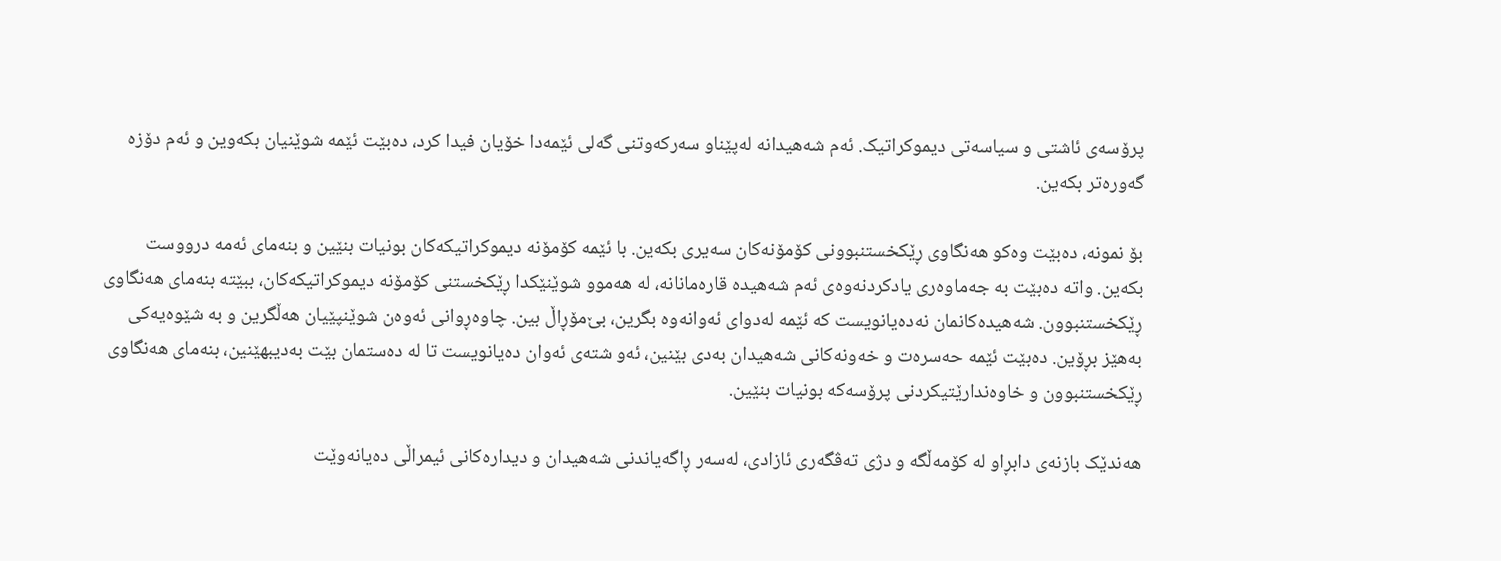پرۆسەی ئاشتی و سیاسەتی دیموکراتیک. ئەم شەهیدانە لەپێناو سەرکەوتنی گەلی ئێمەدا خۆیان فیدا کرد، دەبێت ئێمە شوێنیان بکەوین و ئەم دۆزە گەورەتر بکەین.

بۆ نمونە، دەبێت وەکو هەنگاوی ڕێکخستنبوونی کۆمۆنەکان سەیری بکەین. با ئێمە کۆمۆنە دیموکراتیکەکان بونیات بنێین و بنەمای ئەمە درووست بکەین. واتە دەبێت بە جەماوەری یادکردنەوەی ئەم شەهیدە قارەمانانە، لە هەموو شوێنێکدا ڕێکخستنی کۆمۆنە دیموکراتیکەکان، ببێتە بنەمای هەنگاوی ڕێکخستنبوون. شەهیدەکانمان نەدەیانویست کە ئێمە لەدوای ئەوانەوە بگرین، بێ‌مۆڕاڵ بین. چاوەڕوانی ئەوەن شوێنپێیان هەڵگرین و بە شێوەیەکی بەهێز بڕۆین. دەبێت ئێمە حەسرەت و خەونەکانی شەهیدان بەدی بێنین، ئەو شتەی ئەوان دەیانویست تا لە دەستمان بێت بەدیبهێنین، بنەمای هەنگاوی ڕێکخستنبوون و خاوەندارێتیکردنی پرۆسەکە بونیات بنێین.

هەندێک بازنەی دابڕاو لە کۆمەڵگە و دژی تەڤگەری ئازادی، لەسەر ڕاگەیاندنی شەهیدان و دیدارەکانی ئیمراڵی دەیانەوێت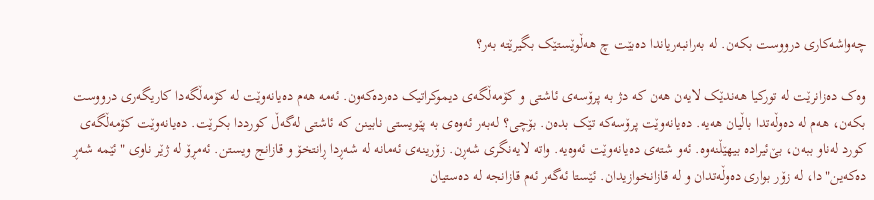چەواشەکاری درووست بکەن. لە بەرانبەریاندا دەبێت چ هەڵوێستێک بگیرێتە بەر؟

وەک دەزانرێت لە تورکیا هەندێک لایەن هەن کە دژ بە پرۆسەی ئاشتی و کۆمەڵگەی دیموکراتیک دەردەکەون. ئەمە هەم دەیانەوێت لە کۆمەڵگەدا کاریگەری درووست بکەن، هەم لە دەوڵەتدا باڵیان هەیە. دەیانەوێت پرۆسەکە تێک بدەن. بۆچی؟ لەبەر ئەوەی بە پێویستی نابینن کە ئاشتی لەگەڵ کورددا بکرێت. دەیانەوێت کۆمەڵگەی کورد لەناو ببەن، بێ‌ئیرادە بیهێڵنەوە. ئەو شتەی دەیانەوێت ئەوەیە. واتە لایەنگری شەڕن. زۆرینەی ئەمانە لە شەڕدا ڕانتخۆ و قازانج ویستن. ئەمڕۆ لە ژێر ناوی "ئێمە شەڕ دەکەین"دا، لە زۆر بواری دەوڵەتدان و لە قازانخوازیدان. ئێستا ئەگەر ئەم قازانجە لە دەستیان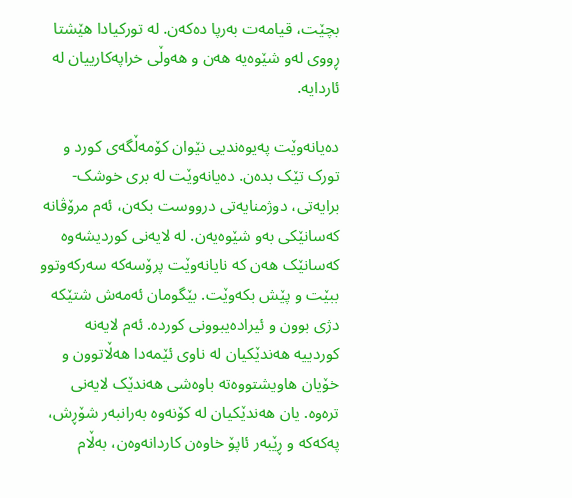بچێت، قیامەت بەرپا دەکەن. لە تورکیادا هێشتا ڕووی لەو شێوەیە هەن و هەوڵی خراپەکارییان لە ئاردایە.

دەیانەوێت پەیوەندیی نێوان کۆمەڵگەی کورد و تورک تێک بدەن. دەیانەوێت لە بری خوشک-برایەتی، دوژمنایەتی درووست بکەن، ئەم مرۆڤانە کەسانێکی بەو شێوەیەن. لە لایەنی کورديشەوە کەسانێک هەن کە نایانەوێت پرۆسەکە سەرکەوتوو ببێت و پێش بکەوێت. بێگومان ئەمەش شتێکە دژی بوون و ئیرادەیبوونی کوردە. ئەم لایەنە کوردییە هەندێکیان لە ناوی ئێمەدا هەڵاتوون و خۆیان هاویشتووەتە باوەشی هەندێک لایەنی ترەوە. یان هەندێکیان لە کۆنەوە بەرانبەر شۆڕش، پەکەکە و ڕێبەر ئاپۆ خاوەن کاردانەوەن، بەڵام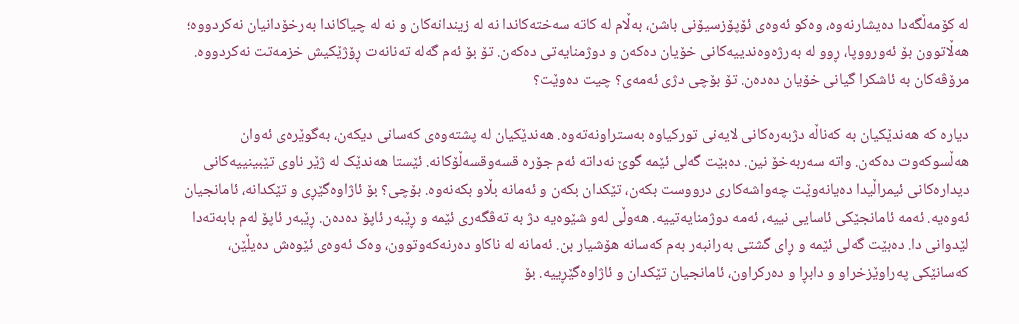لە کۆمەڵگەدا دەیشارنەوە، وەکو ئەوەی ئۆپۆزسیۆنی باشن، بەڵام لە کاتە سەختەکاندا نە لە زیندانەکان و نە لە چیاکاندا بەرخۆدانیان نەکردووە؛ هەڵاتوون بۆ ئەورووپا، ڕوو لە بەرژەوەندییەکانی خۆیان دەکەن و دوژمنایەتی دەکەن. تۆ بۆ ئەم گەلە تەنانەت ڕۆژێکیش خزمەتت نەکردووە. مرۆڤەکان بە ئاشکرا گیانی خۆیان دەدەن. تۆ بۆچی دژی ئەمەی؟ چیت دەوێت؟

دیارە کە هەندێکیان بە کەناڵە دژبەرەکانی لایەنی تورکیاوە بەستراونەتەوە. هەندێکیان لە پشتەوەی کەسانی دیکەن، بەگوێرەی ئەوان هەڵسوکەوت دەکەن. واتە سەربەخۆ نین. دەبێت گەلی ئێمە گوێ نەداتە ئەم جۆرە قسەوقسەڵۆکانە. ئێستا هەندێک لە ژێر ناوی تێبینییەکانی دیدارەکانی ئیمراڵیدا دەیانەوێت چەواشەکاری درووست بکەن، تێکدان بکەن و ئەمانە بڵاو بکەنەوە. بۆچی؟ بۆ ئاژاوەگێڕی و تێکدانە، ئامانجیان ئەوەیە. ئەمە ئامانجێکی ئاسایی نییە، ئەمە دوژمنایەتییە. هەوڵی لەو شێوەیە دژ بە تەڤگەری ئێمە و ڕێبەر ئاپۆ دەدەن. ڕێبەر ئاپۆ لەم بابەتەدا لێدوانی دا. دەبێت گەلی ئێمە و ڕای گشتی بەرانبەر بەم کەسانە هۆشیار بن. ئەمانە لە ناکاو دەرنەکەوتوون، وەک ئەوەی ئێوەش دەیڵێن، کەسانێکی پەراوێزخراو و دابڕا و دەرکراون، ئامانجیان تێکدان و ئاژاوەگێڕییە. بۆ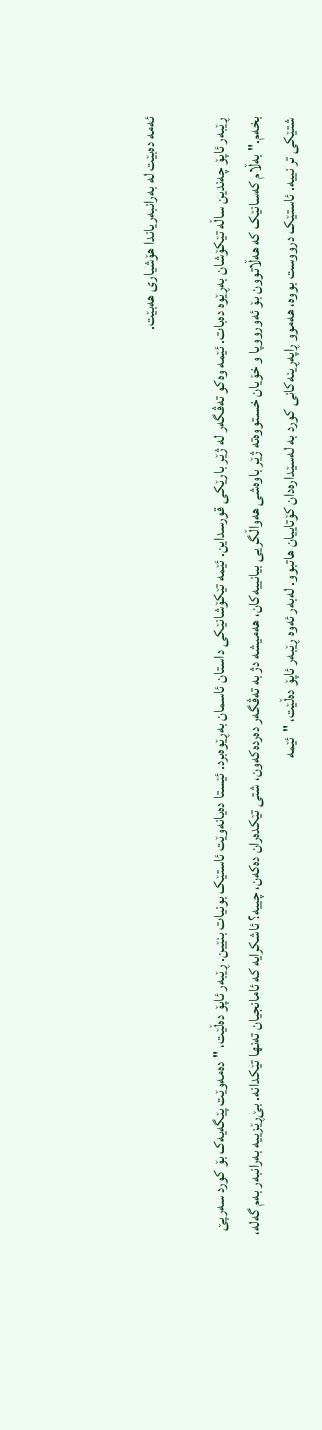ئەمە دەبێت لە بەرانبەریاندا هۆشیاری هەبێت.

ڕێبەر ئاپۆ چەندین ساڵە تێکۆشان بەڕێوە دەبات. ئێمە وەکو تەڤگەر لە ژێر بارێکی قورسداین. ئێمە تێکۆشانێکی داستان ئاسمان بەڕێوەبرد. ئێستا دەیانەوێت ئاستێک بونیات بنێین. ڕێبەر ئاپۆ دەڵێت، "دەمەوێت پێگەیەک بۆ کورد سەرپێ بخەم." بەڵام کەسانێک کە هەڵاتوون بۆ ئەورووپا و خۆیان خستووەتە ژێر باوەشی هەواڵگریی بیانییەکان، هەمیشە دژ بە تەڤگەر دەردەکەون، شتی تێکدەران دەکەن، چییە؟ ئاشکرایە کە ئامانجیان تەنها تێکدانە. بێ‌ڕێزییە بەرانبەر بەم گەلە، شتێکی تر نییە. ئاستێک درووست بووە، هەموو ڕاپەڕینەکانی کورد بە لەسێدارەدان کۆتاییان هاتبوو. لەبەر ئەوە ڕێبەر ئاپۆ دەڵێت، "ئێمە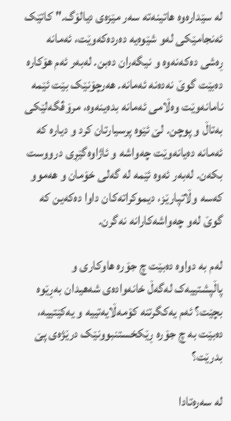لە سێدارەوە هاتینەتە سەر مێزەی دیالۆگ." کاتێک ئەنجامێکی لەو شێوەیە دەردەکەوێت، ئەمانە ڕەشی دەکەنەوە و نیگەران دەبن. لەبەر ئەم هۆکارە دەبێت گوێ نەدەنە ئەمانە. هەرچۆنێک بێت ئێمە نامانەوێت وەڵامی ئەمانە بدەینەوە، مرۆڤگەلێکی بەتاڵ و پوچن. لێ ئێوە پرسیارتان کرد و دیارە کە ئەمانە دەیانەوێت چەواشە و ئاژاوەگێڕی درووست بکەن. لەبەر ئەوە ئێمە لە گەلی خۆمان و هەموو کەسە وڵاتپارێز، دیموکراتەکان داوا دەکەین کە گوێ لەو چەواشەکارانە نەگرن.

لەم بە دواوە دەبێت چ جۆرە هاوکاری و پاڵپشتییەک لەگەڵ خانەوادەی شەهیدان بەڕێوە بچێت؟ ئەم یەکگرتنە کۆمەڵایەتییە و یەکێتییە، دەبێت بە چ جۆرە ڕێکخستنبوونێک درێژەی پێ بدرێت؟

لە سەرەتادا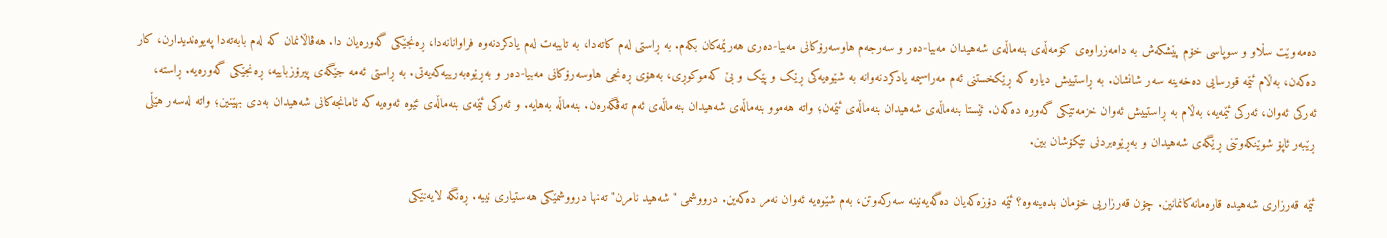دەمەوێت سڵاو و سوپاسی خۆم پێشکەش بە دامەزراوەی کۆمەڵەی بنەماڵەی شەهیدان مەبیا-دەر و سەرجەم هاوسەرۆکانی مەبیا-دەری هەرێمەکان بکەم. بە ڕاستی لەم کاتەدا، بە تایبەت لەم یادکردنەوە فراوانانەدا، ڕەنجێکی گەورەیان دا. هەڤاڵانمان کە لەم بابەتەدا پەیوەندیدارن، کار دەکەن، بەڵام ئێمە قورسایی دەخەینە سەر شانشان. بە ڕاستییش دیارە کە ڕێکخستنی ئەم مەراسیمە یادکردنەوانە بە شێوەیەکی ڕێک و پێک و بێ کەموکوڕی، بەهۆی ڕەنجی هاوسەرۆکانی مەبیا-دەر و بەڕێوەبەرییەکەیەتی. بە ڕاستی ئەمە جێگەی پیرۆزباییە، ڕەنجێکی گەورەیە. ڕاستە، ئەرکی ئەوان، ئەرکی ئێمەیە، بەڵام بە ڕاستییش ئەوان خزمەتێکی گەورە دەکەن. ئێستا بنەماڵەی شەهیدان بنەماڵەی ئێمەن؛ واتە هەموو بنەماڵەی شەهیدان بنەماڵەی ئەم تەڤگەرەن. بنەماڵە بەهایە. و ئەرکی ئێمەی بنەماڵەی ئێوە ئەوەیە کە ئامانجەکانی شەهیدان بەدی بهێنین؛ واتە لەسەر هێڵی ڕێبەر ئاپۆ شوێنکەوتنی ڕێگەی شەهیدان و بەڕێوەبردنی تێکۆشان بین.

ئێمە قەرزاری شەهیدە قارەمانەکانمانین. چۆن قەرزاریی خۆمان بدەینەوە؟ ئێمە دۆزەکەیان دەگەیەنینە سەرکەوتن، بەم شێوەیە ئەوان نەمر دەکەین. درووشمی "شەهید نامرن" تەنها درووشمێکی هەستیاری نییە. ڕەنگە لایەنێکی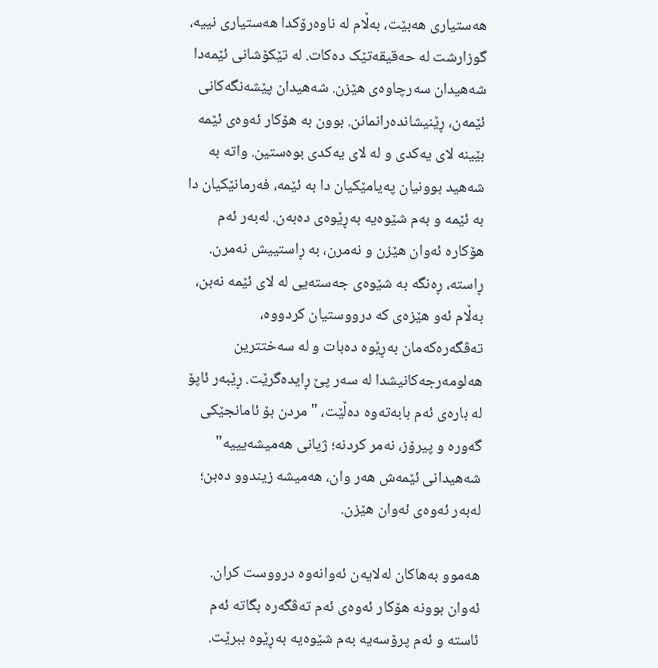هەستیاری هەبێت، بەڵام لە ناوەرۆکدا هەستیاری نییە، گوزارشت لە حەقیقەتێک دەکات. لە تێکۆشانی ئێمەدا شەهیدان سەرچاوەی هێزن. شەهیدان پێشەنگەکانی ئێمەن، ڕێنیشاندەرانمانن. بوون بە هۆکار ئەوەی ئێمە بێینە لای یەکدی و لە لای یەکدی بوەستین. واتە بە شەهید بوونیان پەیامێکیان دا بە ئێمە، فەرمانێکیان دا بە ئێمە و بەم شێوەیە بەڕێوەی دەبەن. لەبەر ئەم هۆکارە ئەوان هێزن و نەمرن، بە ڕاستییش نەمرن. ڕاستە، ڕەنگە بە شێوەی جەستەیی لە لای ئێمە نەبن، بەڵام ئەو هێزەی کە درووستیان کردووە، تەڤگەرەکەمان بەڕێوە دەبات و لە سەختترین هەلومەرجەکانیشدا لە سەر پێ ڕایدەگرێت. ڕێبەر ئاپۆ لە بارەی ئەم بابەتەوە دەڵێت، "مردن بۆ ئامانجێکی گەورە و پیرۆز، نەمر کردنە؛ ژیانی هەمیشەیییە" شەهیدانی ئێمەش هەر وان، هەمیشە زیندوو دەبن؛ لەبەر ئەوەی ئەوان هێزن.

هەموو بەهاکان لەلایەن ئەوانەوە درووست کران. ئەوان بوونە هۆکار ئەوەی ئەم تەڤگەرە بگاتە ئەم ئاستە و ئەم پرۆسەیە بەم شێوەیە بەڕێوە ببرێت.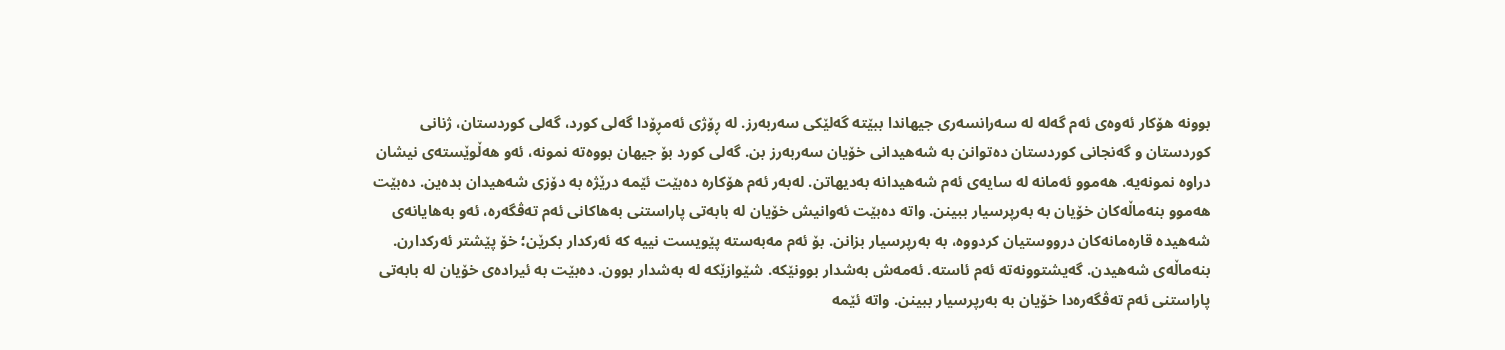بوونە هۆکار ئەوەی ئەم گەلە لە سەرانسەری جیهاندا ببێتە گەلێکی سەربەرز. لە ڕۆژی ئەمڕۆدا گەلی کورد، گەلی کوردستان، ژنانی کوردستان و گەنجانی کوردستان دەتوانن بە شەهیدانی خۆیان سەربەرز بن. گەلی کورد بۆ جیهان بووەتە نمونە، ئەو هەڵوێستەی نیشان دراوە نمونەیە. هەموو ئەمانە لە سایەی ئەم شەهیدانە بەدیهاتن. لەبەر ئەم هۆکارە دەبێت ئێمە درێژە بە دۆزی شەهیدان بدەین. دەبێت هەموو بنەماڵەکان خۆیان بە بەرپرسیار ببینن. واتە دەبێت ئەوانیش خۆیان لە بابەتی پاراستنی بەهاکانی ئەم تەڤگەرە، ئەو بەهایانەی شەهیدە قارەمانەکان درووستیان کردووە، بە بەرپرسیار بزانن. بۆ ئەم مەبەستە پێویست نییە کە ئەركدار بكرێن؛ خۆ پێشتر ئەركدارن. بنەماڵەی شەهیدن. گەیشتوونەتە ئەم ئاستە. ئەمەش بەشدار بوونێکە. شێوازێکە لە بەشدار بوون. دەبێت بە ئیرادەی خۆیان لە بابەتی پاراستنی ئەم تەڤگەرەدا خۆیان بە بەرپرسیار ببینن. واتە ئێمە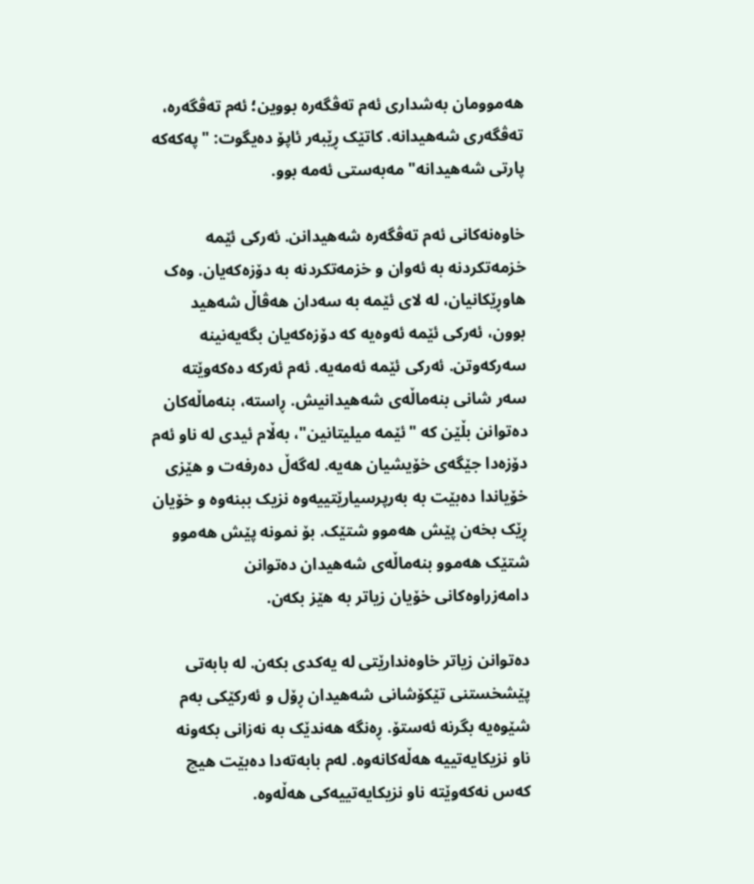هەموومان بەشداری ئەم تەڤگەرە بووین؛ ئەم تەڤگەرە، تەڤگەری شەهیدانە. کاتێک ڕێبەر ئاپۆ دەیگوت: "پەکەکە پارتی شەهیدانە" مەبەستی ئەمە بوو.

خاوەنەکانی ئەم تەڤگەرە شەهیدانن. ئەرکی ئێمە خزمەتکردنە بە ئەوان و خزمەتکردنە بە دۆزەکەیان. وەک هاوڕێکانیان، لە لای ئێمە بە سەدان هەڤاڵ شەهید بوون، ئەرکی ئێمە ئەوەیە که دۆزەکەیان بگەیەنینە سەرکەوتن. ئەرکی ئێمە ئەمەیە. ئەم ئەرکە دەکەوێتە سەر شانی بنەماڵەی شەهیدانیش. ڕاستە، بنەماڵەکان دەتوانن بڵێن کە "ئێمە میلیتانین"، بەڵام ئیدی لە ناو ئەم دۆزەدا جێگەی خۆیشیان هەیە. لەگەڵ دەرفەت و هێزی خۆیاندا دەبێت بە بەرپرسیارێتییەوە نزیک ببنەوە و خۆیان ڕێک بخەن پێش هەموو شتێک. بۆ نمونە پێش هەموو شتێک هەموو بنەماڵەی شەهیدان دەتوانن دامەزراوەکانی خۆیان زیاتر بە هێز بکەن.

دەتوانن زیاتر خاوەندارێتی لە یەکدی بکەن. لە بابەتی پێشخستنی تێکۆشانی شەهیدان ڕۆل و ئەرکێکی بەم شێوەیە بگرنە ئەستۆ. ڕەنگە هەندێک بە نەزانی بکەونە ناو نزیکایەتییە هەڵەکانەوە. لەم بابەتەدا دەبێت هیچ کەس نەکەوێتە ناو نزیکایەتییەکی هەڵەوە.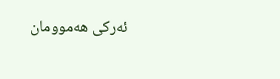ئەرکی هەموومان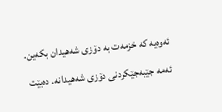ئەوەیە کە خزمەت بە دۆزی شەهیدان بکەین. ئەمە جێبەجێکردنی دۆزی شەهیدانە. دەبێت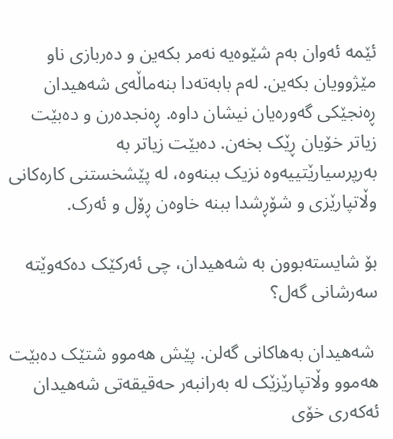ئێمە ئەوان بەم شێوەیە نەمر بکەین و دەربازی ناو مێژوویان بکەین. لەم بابەتەدا بنەماڵەی شەهیدان ڕەنجێکی گەورەیان نیشان داوە. ڕەنجدەرن و دەبێت زیاتر خۆیان ڕێک بخەن. دەبێت زیاتر بە بەرپرسیارێتییەوە نزیک ببنەوە، لە پێشخستنی کارەکانی وڵاتپارێزی و شۆڕشدا ببنە خاوەن ڕۆل و ئەرک.

بۆ شایستەبوون بە شەهیدان، چی ئەرکێک دەکەوێتە سەرشانی گەل؟

 شەهیدان بەهاکانی گەلن. پێش هەموو شتێک دەبێت هەموو وڵاتپارێزێک لە بەرانبەر حەقیقەتی شەهیدان ئەکەری خۆی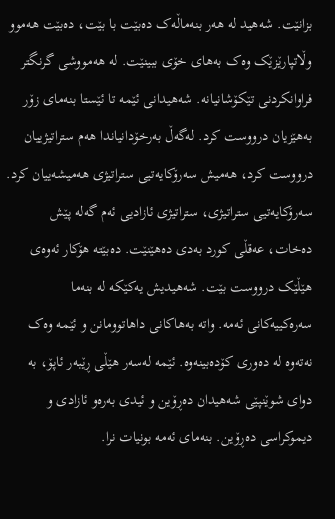بزانێت. شەهید لە هەر بنەماڵەک دەبێت با بێت، دەبێت هەموو وڵاتپارێزێک وەک بەهای خۆی ببینێت. لە هەمووشی گرنگتر فراوانکردنی تێکۆشانیانە. شەهیدانی ئێمە تا ئێستا بنەمای زۆر بەهێزیان درووست کرد. لەگەڵ بەرخۆدانیاندا هەم ستراتیژییان درووست کرد، هەمیش سەرۆکایەتیی ستراتیژی هەمیشەییان کرد. سەرۆکایەتیی ستراتیژی، ستراتیژی ئازادیی ئەم گەلە پێش دەخات، عەقڵی کورد بەدی دەهێنێت. دەبێتە هۆکار ئەوەی هێڵێک درووست بێت. شەهیدیش یەکێکە لە بنەما سەرەکییەکانی ئەمە. واتە بەهاکانی داهاتوومانن و ئێمە وەک نەتەوە لە دەوری کۆدەبینەوە. ئێمە لەسەر هێڵی ڕێبەر ئاپۆ، بە دوای شوێنپێی شەهیدان دەڕۆین و ئیدی بەرەو ئازادی و دیموکراسی دەڕۆین. بنەمای ئەمە بونیات نرا.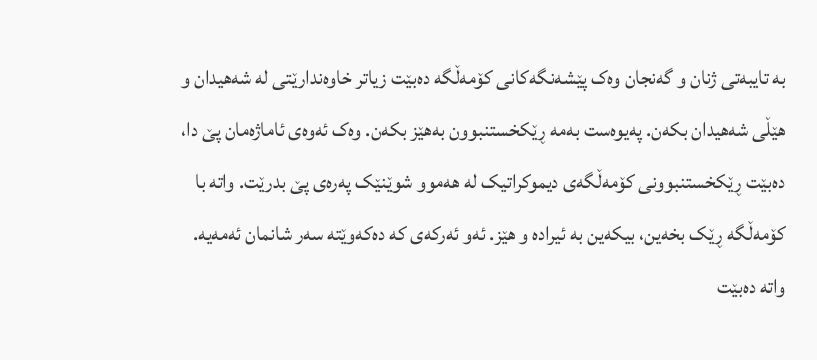بە تایبەتی ژنان و گەنجان وەک پێشەنگەکانی کۆمەڵگە دەبێت زیاتر خاوەندارێتی لە شەهیدان و هێڵی شەهیدان بکەن. پەیوەست بەمە ڕێکخستنبوون بەهێز بکەن. وەک ئەوەی ئاماژەمان پێ دا، دەبێت ڕێکخستنبوونی کۆمەڵگەی دیموکراتیک لە هەموو شوێنێک پەرەی پێ بدرێت. واتە با کۆمەڵگە ڕێک بخەین، بیکەین بە ئیرادە و هێز. ئەو ئەرکەی کە دەکەوێتە سەر شانمان ئەمەیە. واتە دەبێت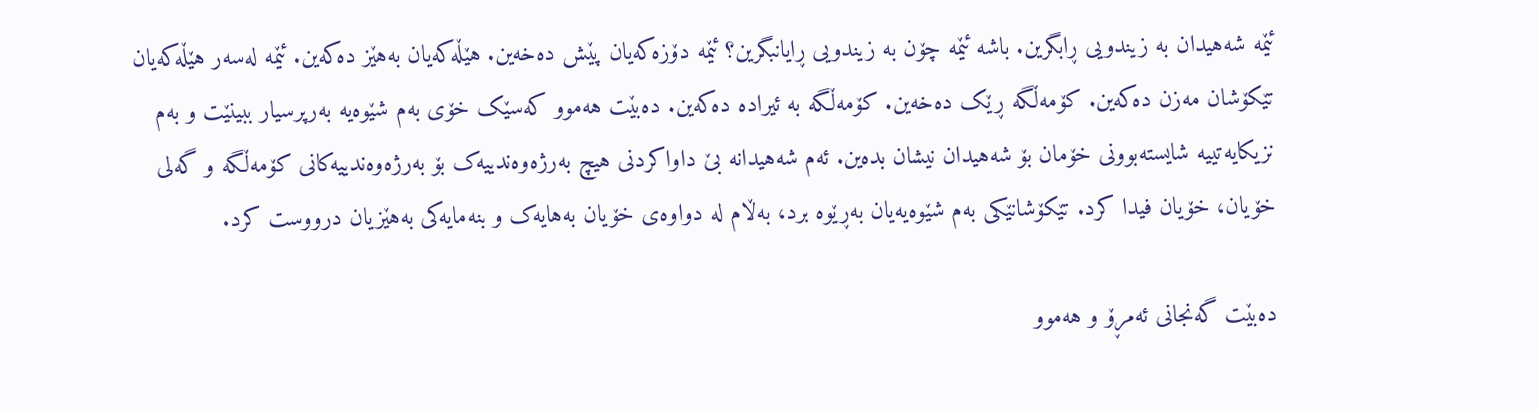ئێمە شەهیدان بە زیندویی ڕابگرین. باشە ئێمە چۆن بە زیندویی ڕایانبگرین؟ ئێمە دۆزەکەیان پێش دەخەین. هێڵەکەیان بەهێز دەکەین. ئێمە لەسەر هێڵەکەیان تێکۆشان مەزن دەکەین. کۆمەڵگە ڕێک دەخەین. کۆمەڵگە بە ئیرادە دەکەین. دەبێت هەموو کەسێک خۆی بەم شێوەیە بەرپرسیار ببینێت و بەم نزیکایەتییە شایستەبوونی خۆمان بۆ شەهیدان نیشان بدەین. ئەم شەهیدانە بێ داواکردنی هیچ بەرژەوەندییەک بۆ بەرژەوەندییەکانی کۆمەڵگە و گەلی خۆیان، خۆیان فیدا کرد. تێکۆشانێکی بەم شێوەیەیان بەڕێوە برد، بەڵام لە دواوەی خۆیان بەهایەک و بنەمایەکی بەهێزیان درووست کرد.

دەبێت گەنجانی ئەمڕۆ و هەموو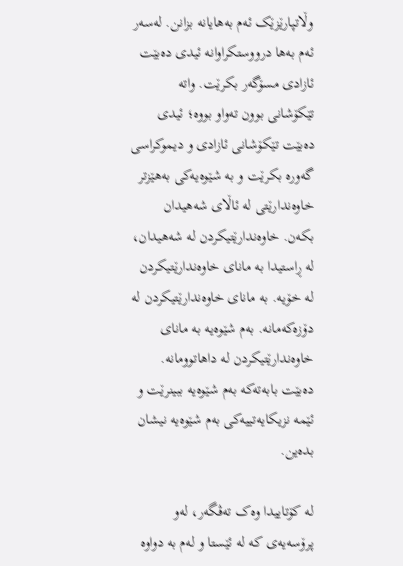وڵاتپارێزێک ئەم بەهایانە بزانن. لەسەر ئەم بەها درووستکراوانە ئیدی دەبێت ئازادی مسۆگەر بکرێت. واتە تێکۆشانی بوون تەواو بووە؛ ئیدی دەبێت تێکۆشانی ئازادی و دیموکراسی گەورە بکرێت و بە شێوەیەکی بەهێزتر خاوەندارێتی لە ئاڵای شەهیدان بکەن. خاوەندارێتیکردن لە شەهیدان، لە ڕاستیدا بە مانای خاوەندارێتیکردن لە خۆیە. بە مانای خاوەندارێتیکردن لە دۆزەکەمانە. بەم شێوەیە بە مانای خاوەندارێتیکردن لە داهاتوومانە. دەبێت بابەتەکە بەم شێوەیە ببینرێت و ئێمە نزیکایەتییەکی بەم شێوەیە نیشان بدەین.

لە کۆتاییدا وەک تەڤگەر، لەو پرۆسەیەی کە لە ئێستا و لەم بە دواوە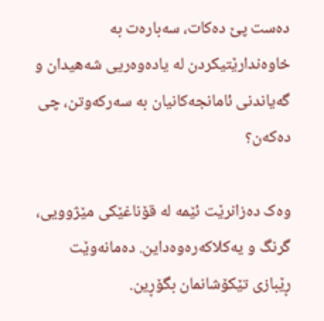دەست پێ دەکات، سەبارەت بە خاوەندارێتیکردن لە یادەوەریی شەهیدان و گەیاندنی ئامانجەکانیان بە سەرکەوتن، چی دەکەن؟

وەک دەزانرێت ئێمە لە قۆناغێکی مێژوویی، گرنگ و یەکلاکەرەوەداین. دەمانەوێت ڕێبازى تێكۆشانمان بگۆڕین.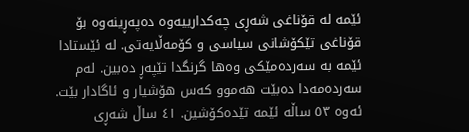ئێمە لە قۆناغی شەڕی چەکدارییەوە دەپەڕینەوە بۆ قۆناغی تێکۆشانی سیاسی و کۆمەڵایەتی. لە ئێستادا ئێمە بە سەردەمێکی وەها گرنگدا تێپەڕ دەبین. لەم سەردەمەدا دەبێت هەموو کەس هۆشیار و ئاگادار بێت. ئەوە ٥٣ ساڵە ئێمە تێدەکۆشین. ٤١ ساڵ شەڕی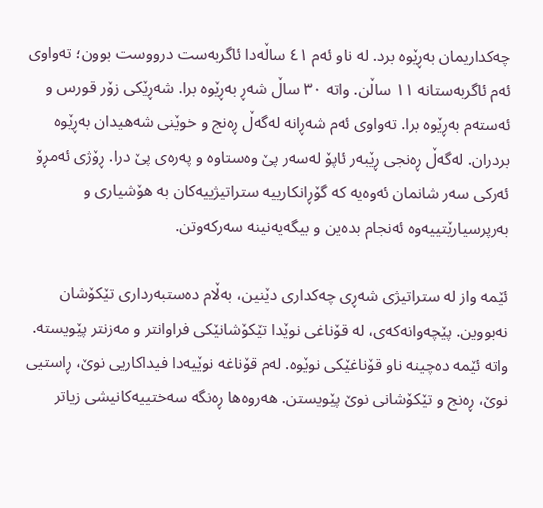چەکداریمان بەڕێوە برد. لە ناو ئەم ٤١ ساڵەدا ئاگربەست درووست بوون؛ تەواوی ئەم ئاگربەستانە ١١ ساڵن. واتە ٣٠ ساڵ شەڕ بەڕێوە برا. شەڕێکی زۆر قورس و ئەستەم بەڕێوە برا. تەواوی ئەم شەڕانە لەگەڵ ڕەنج و خوێنی شەهیدان بەڕێوە بردران. لەگەڵ ڕەنجی ڕێبەر ئاپۆ لەسەر پێ وەستاوە و پەرەی پێ درا. ڕۆژی ئەمڕۆ ئەرکی سەر شانمان ئەوەیە کە گۆڕانکارییە ستراتیژییەکان بە هۆشیاری و بەرپرسیارێتییەوە ئەنجام بدەین و بیگەیەنینە سەرکەوتن.

ئێمە واز لە ستراتیژی شەڕی چەکداری دێنین، بەڵام دەستبەرداری تێکۆشان نەبووین. پێچەوانەکەی، لە قۆناغی نوێدا تێکۆشانێکی فراوانتر و مەزنتر پێویستە. واتە ئێمە دەچینە ناو قۆناغێکی نوێوە. لەم قۆناغە نوێیەدا فیداکاریی نوێ، ڕاستیی نوێ، ڕەنج و تێکۆشانی نوێ پێویستن. هەروەها ڕەنگە سەختییەکانیشی زیاتر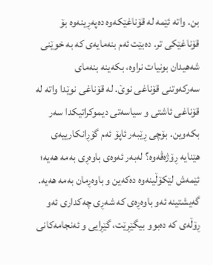بن. واتە ئێمە لە قۆناغێکەوە دەپەڕینەوە بۆ قۆناغێکی تر. دەبێت ئەم بنەمایەی کە بە خوێنی شەهیدان بونیات نراوە، بکەینە بنەمای سەرکەوتنی قۆناغی نوێ. لە قۆناغی نوێدا واتە لە قۆناغی ئاشتی و سیاسەتی دیموکراتیکدا سەر بکەوین. بۆچی ڕێبەر ئاپۆ ئەم گۆڕانکارییەی هێنایە ڕۆژەڤەوە؟ لەبەر ئەوەی باوەڕی بەمە هەیە؛ ئێمەش لێکۆڵینەوە دەکەین و باوەڕمان بەمە هەیە. گەیشتینە ئەو باوەڕەی کە شەڕی چەکداری ئەو ڕۆڵەی کە دەبوو بیگێڕێت، گێڕایی و ئەنجامەکانی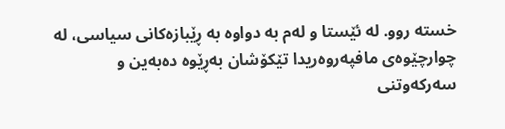خستە روو. لە ئێستا و لەم بە دواوە بە ڕێبازەکانی سیاسی، لە چوارچێوەی مافپەروەریدا تێکۆشان بەڕێوە دەبەین و سەرکەوتنی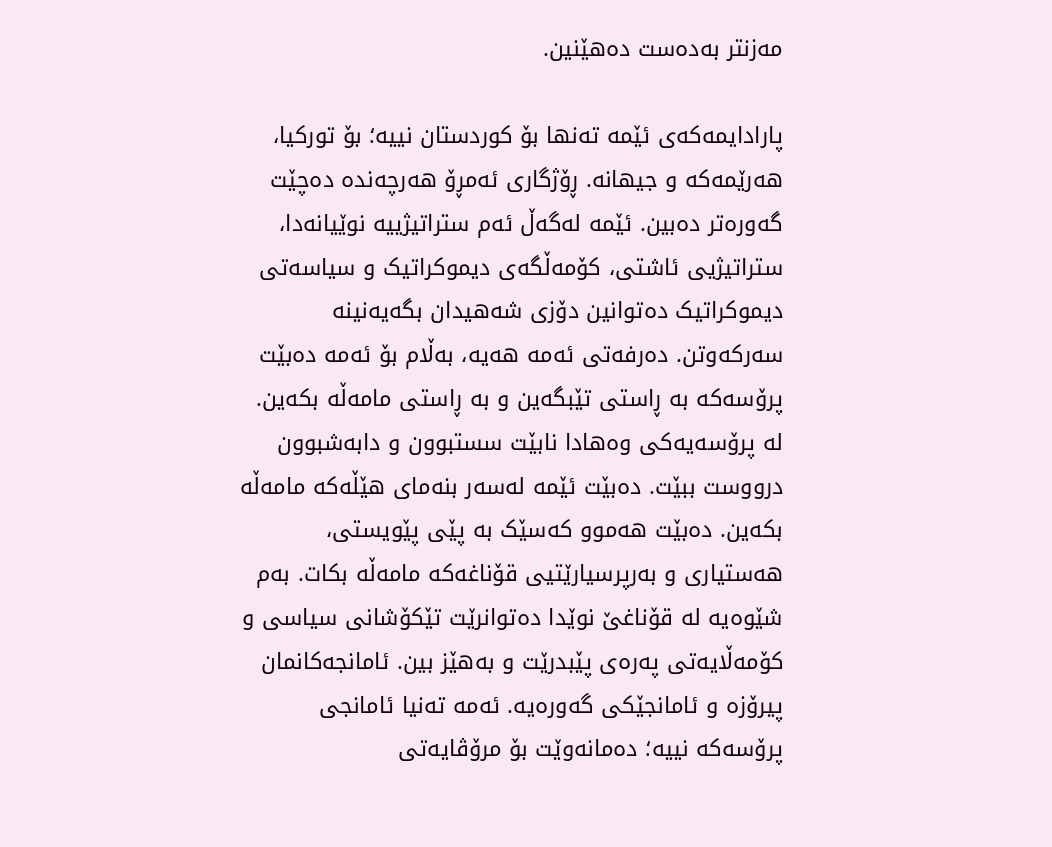مەزنتر بەدەست دەهێنین.

پارادایمەکەی ئێمە تەنها بۆ کوردستان نییە؛ بۆ تورکیا، هەرێمەکە و جیهانە. ڕۆژگاری ئەمڕۆ هەرچەندە دەچێت گەورەتر دەبین. ئێمە لەگەڵ ئەم ستراتیژییە نوێیانەدا، ستراتیژیی ئاشتی، کۆمەڵگەی دیموکراتیک و سیاسەتی دیموکراتیک دەتوانین دۆزی شەهیدان بگەیەنینە سەرکەوتن. دەرفەتی ئەمە هەیە، بەڵام بۆ ئەمە دەبێت پرۆسەکە بە ڕاستی تێبگەین و بە ڕاستی مامەڵە بکەین. لە پرۆسەیەکی وەهادا نابێت سستبوون و دابەشبوون درووست ببێت. دەبێت ئێمە لەسەر بنەمای هێڵەکە مامەڵە بکەین. دەبێت هەموو کەسێک بە پێی پێویستی، هەستیاری و بەرپرسیارێتیی قۆناغەکە مامەڵە بکات. بەم شێوەیە لە قۆناغێ نوێدا دەتوانرێت تێکۆشانی سیاسی و کۆمەڵایەتی پەرەی پێبدرێت و بەهێز بین. ئامانجەکانمان پیرۆزە و ئامانجێکی گەورەیە. ئەمە تەنیا ئامانجی پرۆسەکە نییە؛ دەمانەوێت بۆ مرۆڤایەتی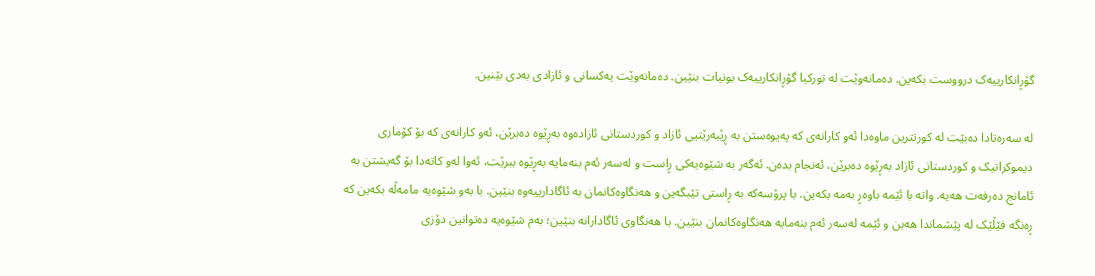گۆڕانکارییەک درووست بکەین. دەمانەوێت لە تورکیا گۆڕانکارییەک بونیات بنێین. دەمانەوێت یەکسانی و ئازادی بەدی بێنین.

لە سەرەتادا دەبێت لە کورتترین ماوەدا ئەو کارانەی کە پەیوەستن بە ڕێبەرێتیی ئازاد و کوردستانی ئازادەوە بەڕێوە دەبرێن، ئەو کارانەی کە بۆ کۆماری دیموکراتیک و کوردستانی ئازاد بەڕێوە دەبرێن، ئەنجام بدەن. ئەگەر بە شێوەیەکی ڕاست و لەسەر ئەم بنەمایە بەڕێوە ببرێت، ئەوا لەو کاتەدا بۆ گەیشتن بە ئامانج دەرفەت هەیە. واتە با ئێمە باوەڕ بەمە بکەین. با پرۆسەکە بە ڕاستی تێبگەین و هەنگاوەکانمان بە ئاگادارییەوە بنێین. با بەو شێوەیە مامەڵە بکەین کە ڕەنگە فێڵێک لە پێشماندا هەبن و ئێمە لەسەر ئەم بنەمایە هەنگاوەکانمان بنێین. با هەنگاوی ئاگادارانە بنێین؛ بەم شێوەیە دەتوانین دۆزی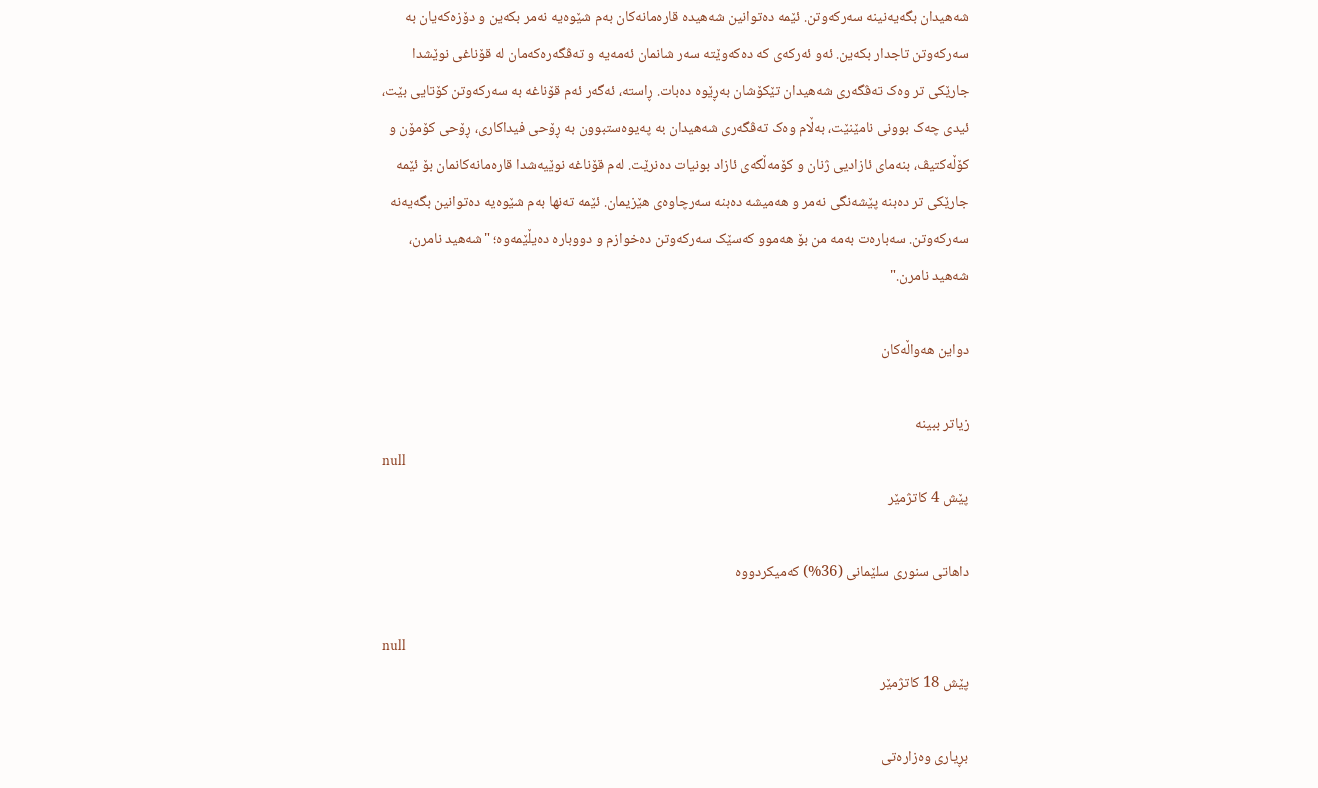شەهیدان بگەیەنینە سەرکەوتن. ئێمە دەتوانین شەهیدە قارەمانەکان بەم شێوەیە نەمر بکەین و دۆزەکەیان بە سەرکەوتن تاجدار بکەین. ئەو ئەرکەی کە دەکەوێتە سەر شانمان ئەمەیە و تەڤگەرەکەمان لە قۆناغی نوێشدا جارێکی تر وەک تەڤگەری شەهیدان تێکۆشان بەڕێوە دەبات. ڕاستە، ئەگەر ئەم قۆناغە بە سەرکەوتن کۆتایی بێت، ئیدی چەک بوونی نامێنێت، بەڵام وەک تەڤگەری شەهیدان بە په‌یوه‌ستبوون بە ڕۆحی فیداکاری، ڕۆحی کۆمۆن و کۆڵەکتیڤ، بنەمای ئازادیی ژنان و کۆمەڵگەی ئازاد بونیات دەنرێت. لەم قۆناغە نوێیەشدا قارەمانەکانمان بۆ ئێمە جارێکی تر دەبنە پێشەنگی نەمر و هەمیشە دەبنە سەرچاوەی هێزیمان. ئێمە تەنها بەم شێوەیە دەتوانین بگەیەنە سەرکەوتن. سەبارەت بەمە من بۆ هەموو کەسێک سەرکەوتن دەخوازم و دووبارە دەیڵێمەوە؛ "شەهید نامرن، شەهید نامرن."

دواین هەواڵەکان

زیاتر ببینە
null
پێش 4 کاتژمێر

داهاتی سنوری سلێمانی (36%) كەمیكردووە

null
پێش 18 کاتژمێر

بڕیاری وەزارەتی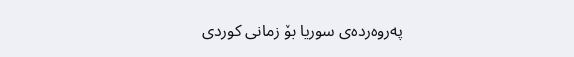پەروەردەی سوریا بۆ زمانی كوردی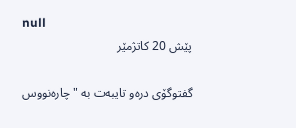null
پێش 20 کاتژمێر

گفتوگۆی درەو تایبەت بە " چارەنووس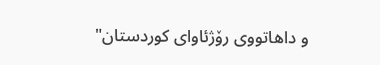و داهاتووی رۆژئاوای كوردستان"